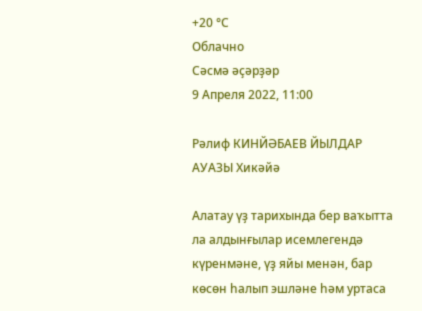+20 °С
Облачно
Сәсмә әҫәрҙәр
9 Апреля 2022, 11:00

Рәлиф КИНЙӘБАЕВ ЙЫЛДАР АУАЗЫ Хикәйә

Алатау үҙ тарихында бер ваҡытта ла алдынғылар исемлегендә  күренмәне, үҙ яйы менән, бар көсөн һалып эшләне һәм уртаса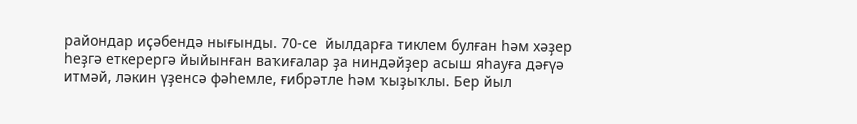райондар иҫәбендә нығынды. 70-се  йылдарға тиклем булған һәм хәҙер һеҙгә еткерергә йыйынған ваҡиғалар ҙа ниндәйҙер асыш яһауға дәғүә итмәй, ләкин үҙенсә фәһемле, ғибрәтле һәм ҡыҙыҡлы. Бер йыл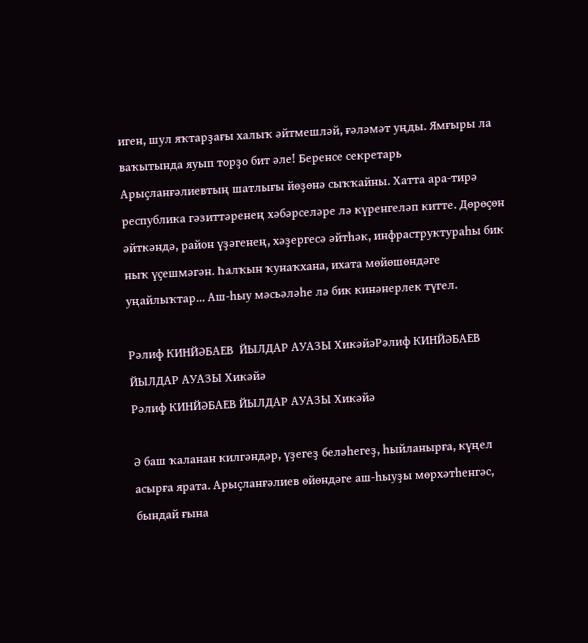иген, шул яҡтарҙағы халыҡ әйтмешләй, ғәләмәт уңды. Ямғыры ла ваҡытында яуып торҙо бит әле! Беренсе секретарь Арыҫланғәлиевтың шатлығы йөҙөнә сыҡҡайны. Хатта ара-тирә республика гәзиттәренең хәбәрселәре лә күренгеләп китте. Дөрөҫөн әйткәндә, район үҙәгенең, хәҙергесә әйтһәк, инфраструктураһы бик ныҡ үҫешмәгән. Һалҡын ҡунаҡхана, ихата мөйөшөндәге уңайлыҡтар... Аш-һыу мәсьәләһе лә бик кинәнерлек түгел.

Рәлиф КИНЙӘБАЕВ  ЙЫЛДАР АУАЗЫ ХикәйәРәлиф КИНЙӘБАЕВ  ЙЫЛДАР АУАЗЫ Хикәйә
Рәлиф КИНЙӘБАЕВ ЙЫЛДАР АУАЗЫ Хикәйә

Ә баш ҡаланан килгәндәр, үҙегеҙ беләһегеҙ, һыйланырға, күңел асырға ярата. Арыҫланғәлиев өйөндәге аш-һыуҙы мөрхәтһенгәс, бындай ғына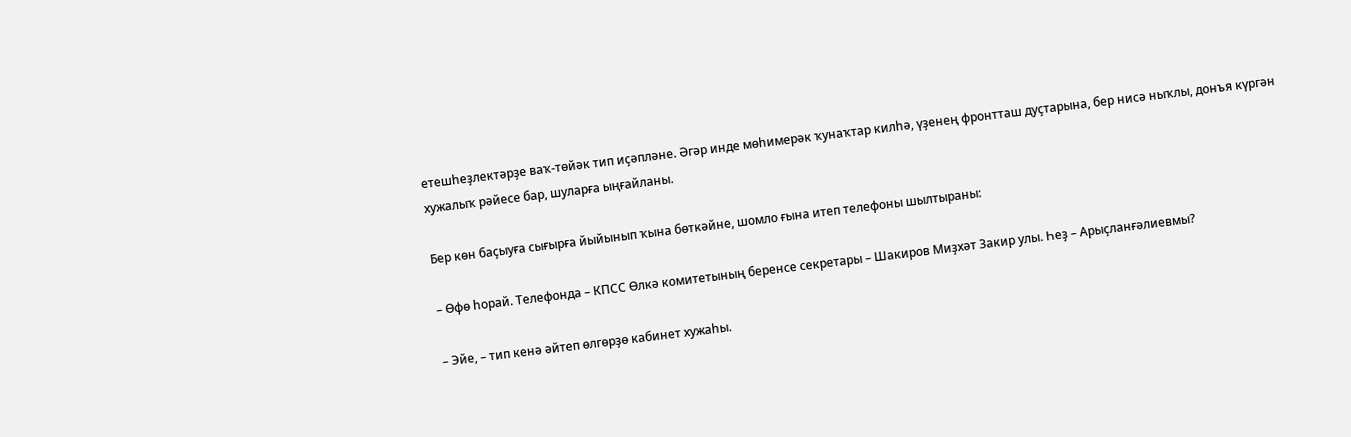етешһеҙлектәрҙе ваҡ-төйәк тип иҫәпләне. Әгәр инде мөһимерәк ҡунаҡтар килһә, үҙенең фронтташ дуҫтарына, бер нисә ныҡлы, донъя күргән хужалыҡ рәйесе бар, шуларға ыңғайланы.

Бер көн баҫыуға сығырға йыйынып ҡына бөткәйне, шомло ғына итеп телефоны шылтыраны:

– Өфө һорай. Телефонда – КПСС Өлкә комитетының беренсе секретары – Шакиров Миҙхәт Закир улы. Һеҙ – Арыҫланғәлиевмы?

– Эйе, – тип кенә әйтеп өлгөрҙө кабинет хужаһы.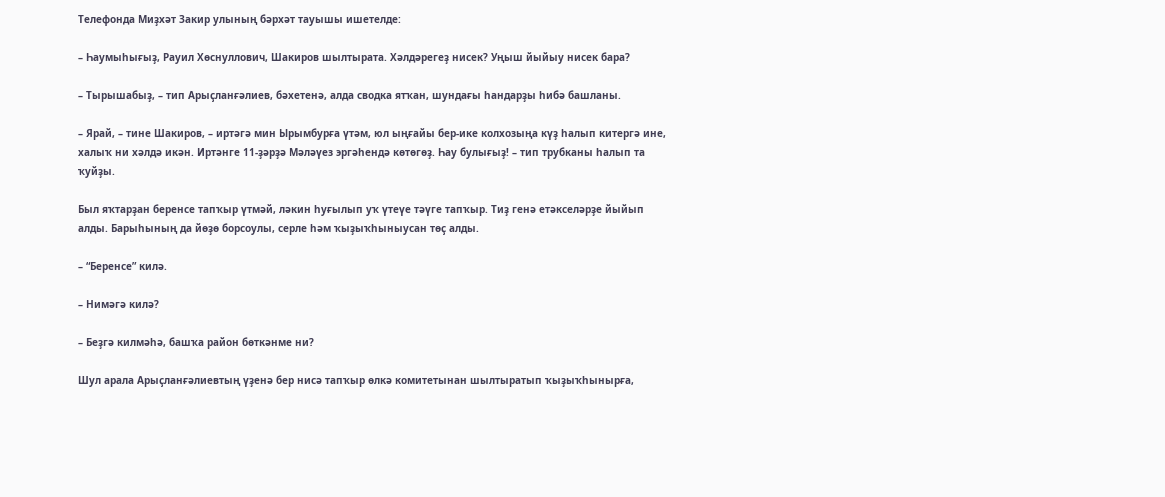Телефонда Миҙхәт Закир улының бәрхәт тауышы ишетелде:

– Һаумыһығыҙ, Рауил Хөснуллович, Шакиров шылтырата. Хәлдәрегеҙ нисек? Уңыш йыйыу нисек бара?

– Тырышабыҙ, – тип Арыҫланғәлиев, бәхетенә, алда сводка ятҡан, шундағы һандарҙы һибә башланы.

– Ярай, – тине Шакиров, – иртәгә мин Ырымбурға үтәм, юл ыңғайы бер-ике колхозыңа күҙ һалып китергә ине, халыҡ ни хәлдә икән. Иртәнге 11-ҙәрҙә Мәләүез эргәһендә көтөгөҙ. Һау булығыҙ! – тип трубканы һалып та ҡуйҙы.

Был яҡтарҙан беренсе тапҡыр үтмәй, ләкин һуғылып уҡ үтеүе тәүге тапҡыр. Тиҙ генә етәкселәрҙе йыйып алды. Барыһының да йөҙө борсоулы, серле һәм ҡыҙыҡһыныусан төҫ алды.

– “Беренсе” килә.

– Нимәгә килә?

– Беҙгә килмәһә, башҡа район бөткәнме ни?

Шул арала Арыҫланғәлиевтың үҙенә бер нисә тапҡыр өлкә комитетынан шылтыратып ҡыҙыҡһынырға,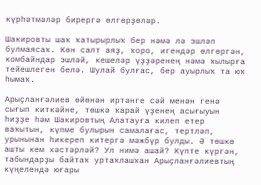күрһәтмәләр бирергә өлгөрҙөләр.

Шакировты шаҡ ҡатырырлыҡ бер нәмә лә эшләп булмаясаҡ. Көн салт аяҙ, ҡоро, игендәр өлгөргән, комбайндар эшләй, кешеләр үҙҙәренең нәмә ҡылырға тейешлеген белә. Шулай булғас, бер ауырлыҡ та юҡ һымаҡ.

Арыҫланғәлиев өйөнән иртәнге сәй менән генә сығып киткәйне, төшкә ҡарай үҙенең асығыуын һиҙҙе һәм Шакировтың Алатауға килеп етер ваҡытын, күпме булырын самалағас, тертләп, урынынан һикереп китергә мәжбүр булды. Ә төшкө ашты кем хәстәрләй? Ул нимә ашай? Күпте күргән, табындарҙы байтаҡ уртаҡлашҡан Арыҫланғәлиевтың күңелендә юғары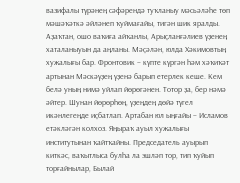вазифалы түрәнең сәфәрендә туҡланыу мәсьәләһе төп мәшәҡәткә әйләнеп ҡуймағайы, тигән шик яралды. Аҙаҡтан, ошо ваҡиға айҡанлы, Арыҫланғәлиев үҙенең хаталаныуын да аңланы. Мәҫәлән, юлда Хәкимовтың хужалығы бар. Фронтовик – күпте күргән һәм хәҡиҡәт артынан Мәскәүҙең үҙенә барып етерлек кеше. Кем белә уның нимә уйлап йөрөгәнен. Тотор ҙа, бер нәмә әйтер. Шунан йөрөрһөң, үҙеңдең дөйә түгел икәнлегеңде иҫбатлап. Артабан юл ыңғайы – Исламов етәкләгән колхоз. Яңыраҡ ауыл хужалығы институтынан ҡайтҡайны. Председатель ауырып киткәс, ваҡытлыса булһа ла эшләп тор, тип ҡуйып торғайнылар, Былай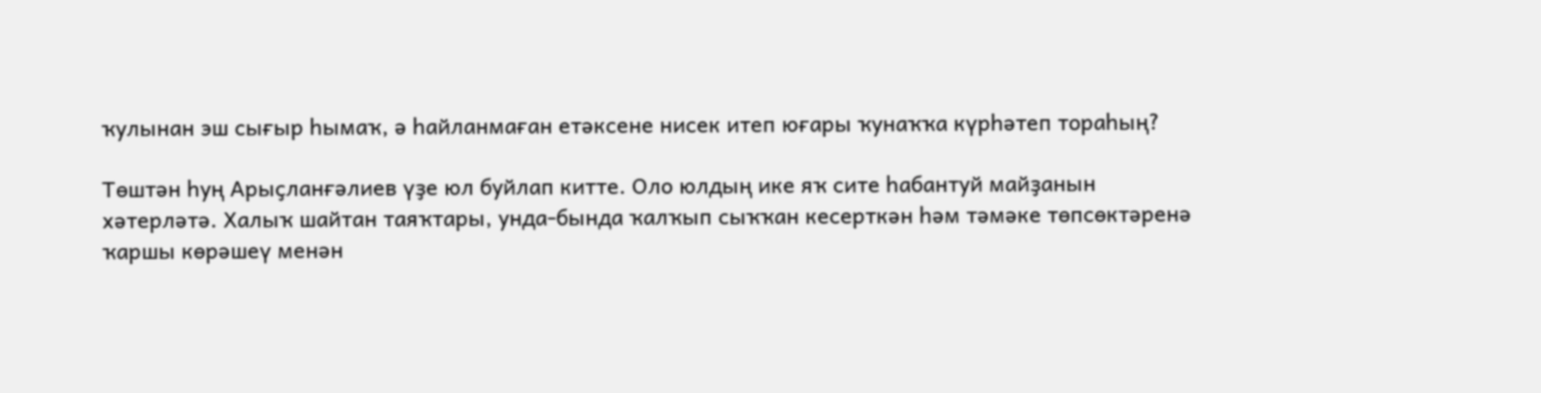ҡулынан эш сығыр һымаҡ, ә һайланмаған етәксене нисек итеп юғары ҡунаҡҡа күрһәтеп тораһың?

Төштән һуң Арыҫланғәлиев үҙе юл буйлап китте. Оло юлдың ике яҡ сите һабантуй майҙанын хәтерләтә. Халыҡ шайтан таяҡтары, унда-бында ҡалҡып сыҡҡан кесерткән һәм тәмәке төпсөктәренә ҡаршы көрәшеү менән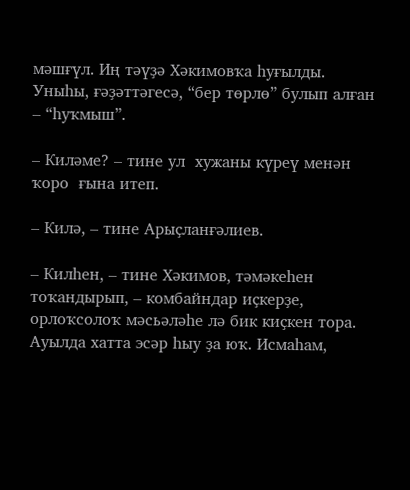мәшғүл. Иң тәүҙә Хәкимовҡа һуғылды. Уныһы, ғәҙәттәгесә, “бер төрлө” булып алған – “һуҡмыш”.

– Киләме? – тине ул  хужаны күреү менән ҡоро  ғына итеп.

– Килә, – тине Арыҫланғәлиев.

– Килһен, – тине Хәкимов, тәмәкеһен тоҡандырып, – комбайндар иҫкерҙе, орлоҡсолоҡ мәсьәләһе лә бик киҫкен тора. Ауылда хатта эсәр һыу ҙа юҡ. Исмаһам,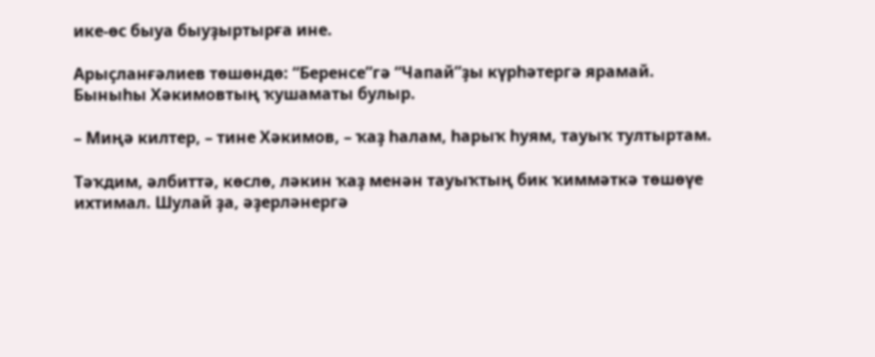ике-өс быуа быуҙыртырға ине.

Арыҫланғәлиев төшөндө: “Беренсе”гә “Чапай”ҙы күрһәтергә ярамай. Быныһы Хәкимовтың ҡушаматы булыр.

– Миңә килтер, – тине Хәкимов, – ҡаҙ һалам, һарыҡ һуям, тауыҡ тултыртам.

Тәҡдим, әлбиттә, көслө, ләкин ҡаҙ менән тауыҡтың бик ҡиммәткә төшөүе ихтимал. Шулай ҙа, әҙерләнергә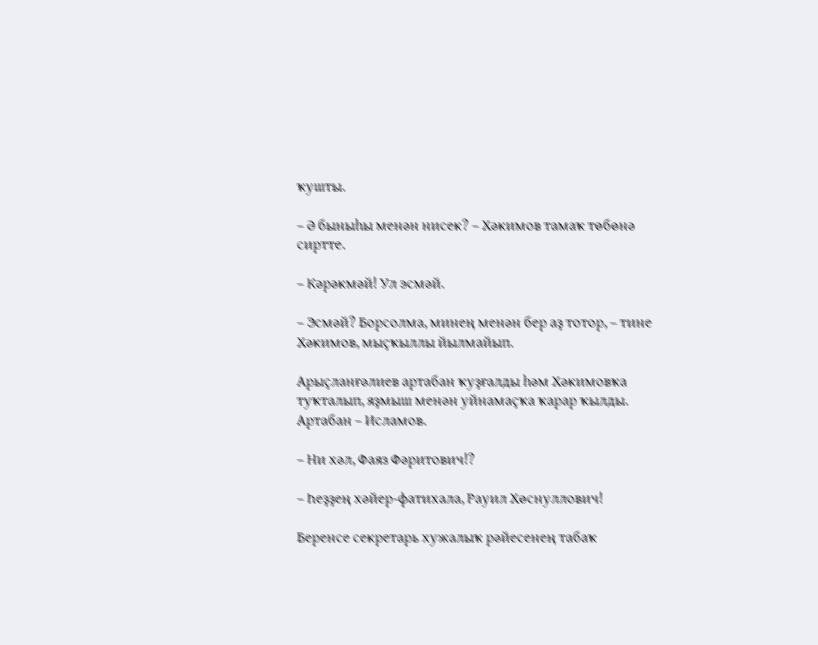ҡушты.

– Ә быныһы менән нисек? – Хәкимов тамаҡ төбөнә сиртте.

– Кәрәкмәй! Ул эсмәй.

– Эсмәй? Борсолма, минең менән бер аҙ тотор, – тине Хәкимов, мыҫҡыллы йылмайып.

Арыҫланғәлиев артабан ҡуҙғалды һәм Хәкимовҡа туҡталып, яҙмыш менән уйнамаҫҡа ҡарар ҡылды. Артабан – Исламов.

– Ни хәл, Фаяз Фәритович!?

– Һеҙҙең хәйер-фатихала, Рауил Хөснуллович!

Беренсе секретарь хужалыҡ рәйесенең табаҡ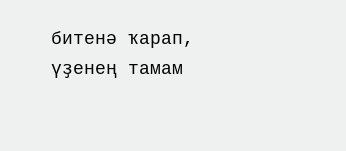битенә ҡарап, үҙенең тамам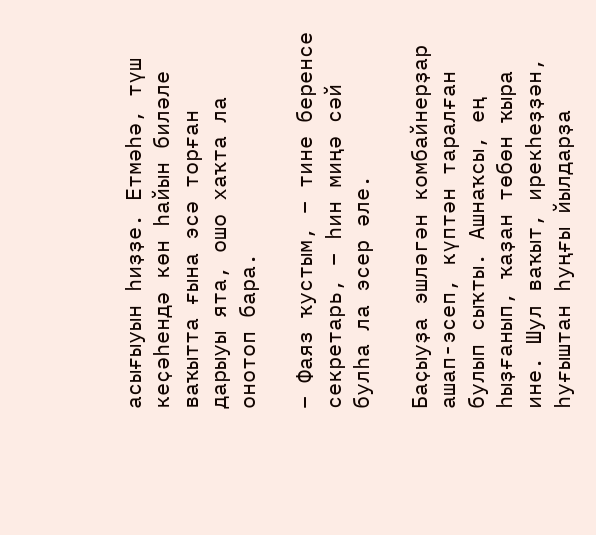асығыуын һиҙҙе. Етмәһә, түш кеҫәһендә көн һайын биләле ваҡытта ғына эсә торған дарыуы ята, ошо хаҡта ла онотоп бара.

– Фаяз ҡустым, – тине беренсе секретарь, – һин миңә сәй булһа ла эсер әле.

Баҫыуҙа эшләгән комбайнерҙар ашап-эсеп, күптән таралған булып сыҡты. Ашнаҡсы, ең һыҙғанып, ҡаҙан төбөн ҡыра ине. Шул ваҡыт, ирекһеҙҙән, һуғыштан һуңғы йылдарҙа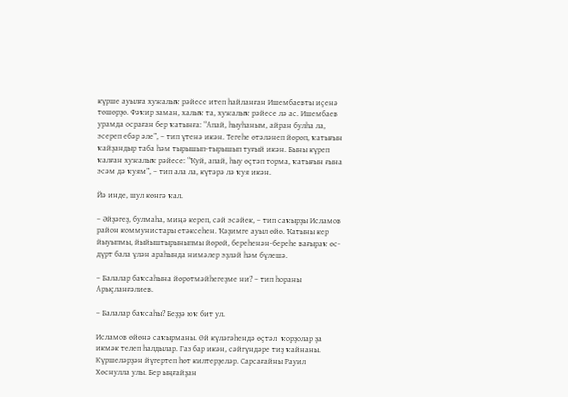күрше ауылға хужалыҡ рәйесе итеп һайланған Ишембаевты иҫенә төшөрҙө. Фәҡир заман, халыҡ та, хужалыҡ рәйесе лә ас. Ишембаев урамда осраған бер ҡатынға: “Апай, һыуһаным, айран булһа ла, эсереп ебәр әле”, – тип үтенә икән. Тегеһе өтәләнеп йөрөп, ҡатығын ҡайҙандыр таба һәм тырышып-тырышып туғый икән. Быны күреп ҡалған хужалыҡ рәйесе: “Ҡуй, апай, һыу өҫтәп торма, ҡатығын ғына эсәм дә ҡуям”, – тип ала ла, күтәрә лә ҡуя икән.

Йә инде, шул көнгә ҡал.

– Әйҙәгеҙ, булмаһа, миңә кереп, сәй эсәйек, – тип саҡырҙы Исламов район коммунистары етәксеһен. Ҡәҙимге ауыл өйө. Ҡатыны кер йыуыпмы, йыйыштырыныпмы йөрөй, береһенән-береһе вағыраҡ өс-дүрт бала үлән араһында нимәлер эҙләй һәм бүлешә.

– Балалар баҡсаһына йөрөтмәйһегеҙме ни? – тип һораны Арыҫланғәлиев.

– Балалар баҡсаһы? Беҙҙә юҡ бит ул.

Исламов өйөнә саҡырманы. Өй күләгәһендә өҫтәл  ҡорҙолар ҙа  икмәк телеп һалдылар. Газ бар икән, сәйгүндәре тиҙ ҡайнаны. Күршеләрҙән йүгертеп һөт килтерҙеләр. Сарсағайны Рауил Хөснулла улы. Бер ыңғайҙан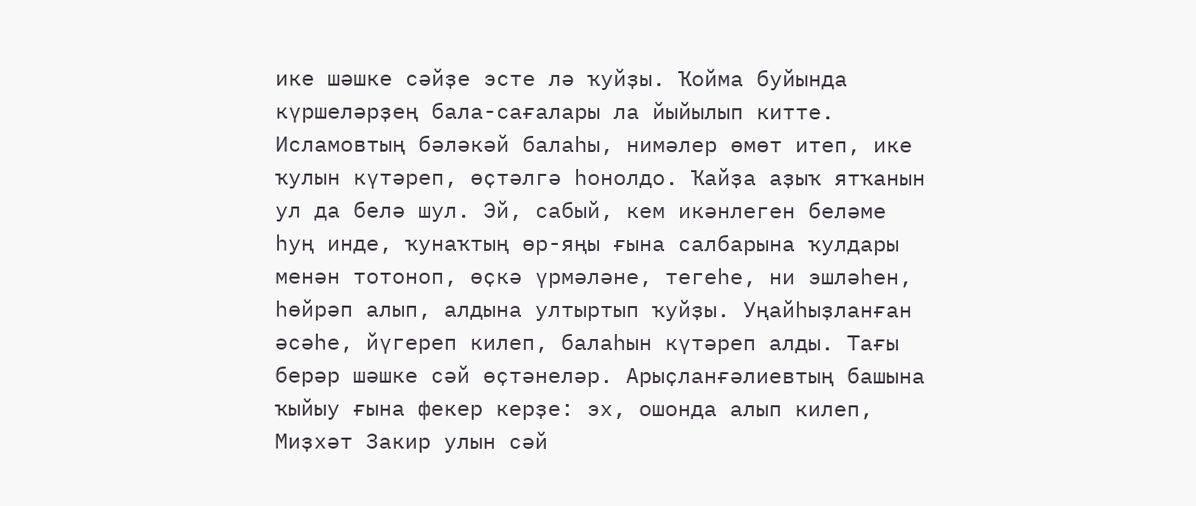ике шәшке сәйҙе эсте лә ҡуйҙы. Ҡойма буйында күршеләрҙең бала-сағалары ла йыйылып китте. Исламовтың бәләкәй балаһы, нимәлер өмөт итеп, ике ҡулын күтәреп, өҫтәлгә һонолдо. Ҡайҙа аҙыҡ ятҡанын ул да белә шул. Эй, сабый, кем икәнлеген беләме һуң инде, ҡунаҡтың өр-яңы ғына салбарына ҡулдары менән тотоноп, өҫкә үрмәләне, тегеһе, ни эшләһен, һөйрәп алып, алдына ултыртып ҡуйҙы. Уңайһыҙланған әсәһе, йүгереп килеп, балаһын күтәреп алды. Тағы берәр шәшке сәй өҫтәнеләр. Арыҫланғәлиевтың башына ҡыйыу ғына фекер керҙе: эх, ошонда алып килеп, Миҙхәт Закир улын сәй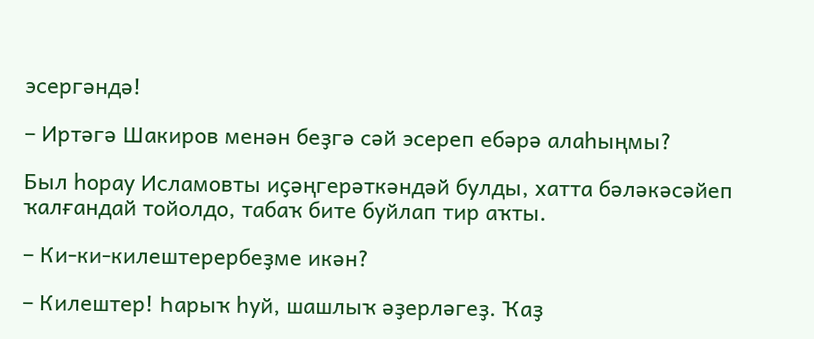эсергәндә!

– Иртәгә Шакиров менән беҙгә сәй эсереп ебәрә алаһыңмы?

Был һорау Исламовты иҫәңгерәткәндәй булды, хатта бәләкәсәйеп ҡалғандай тойолдо, табаҡ бите буйлап тир аҡты.

– Ки-ки-килештерербеҙме икән?

– Килештер! Һарыҡ һуй, шашлыҡ әҙерләгеҙ. Ҡаҙ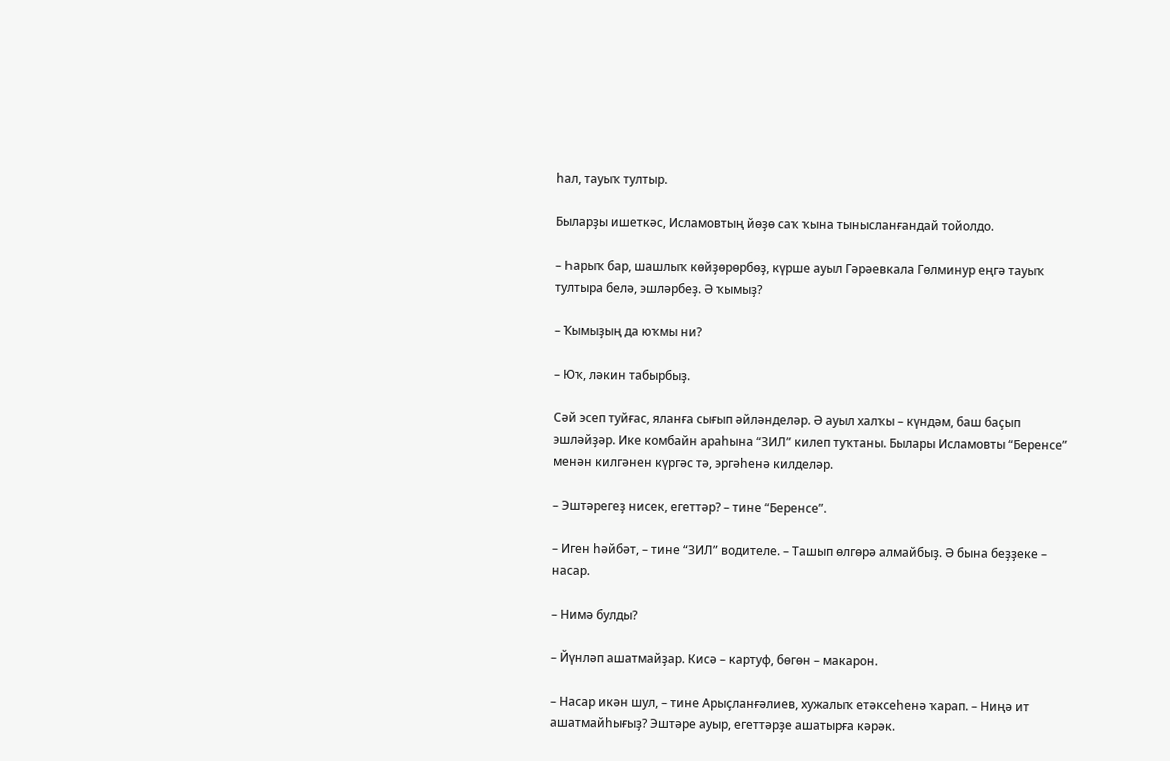һал, тауыҡ тултыр.

Быларҙы ишеткәс, Исламовтың йөҙө саҡ ҡына тынысланғандай тойолдо.

– Һарыҡ бар, шашлыҡ көйҙөрөрбөҙ, күрше ауыл Гәрәевкала Гөлминур еңгә тауыҡ тултыра белә, эшләрбеҙ. Ә ҡымыҙ?

– Ҡымыҙың да юҡмы ни?

– Юҡ, ләкин табырбыҙ.

Сәй эсеп туйғас, яланға сығып әйләнделәр. Ә ауыл халҡы – күндәм, баш баҫып эшләйҙәр. Ике комбайн араһына “ЗИЛ” килеп туҡтаны. Былары Исламовты “Беренсе” менән килгәнен күргәс тә, эргәһенә килделәр.

– Эштәрегеҙ нисек, егеттәр? – тине “Беренсе”.

– Иген һәйбәт, – тине “ЗИЛ” водителе. – Ташып өлгөрә алмайбыҙ. Ә бына беҙҙеке – насар.

– Нимә булды?

– Йүнләп ашатмайҙар. Кисә – картуф, бөгөн – макарон.

– Насар икән шул, – тине Арыҫланғәлиев, хужалыҡ етәксеһенә ҡарап. – Ниңә ит ашатмайһығыҙ? Эштәре ауыр, егеттәрҙе ашатырға кәрәк.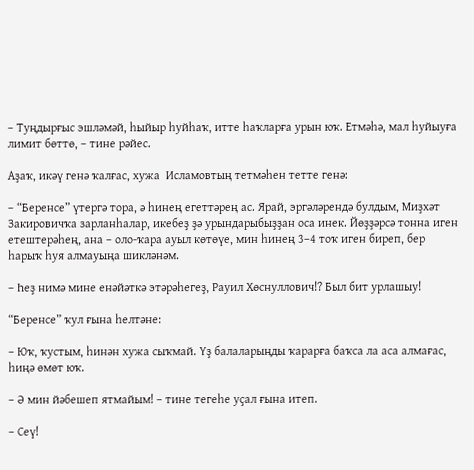– Туңдырғыс эшләмәй, һыйыр һуйһаҡ, итте һаҡларға урын юҡ. Етмәһә, мал һуйыуға лимит бөттө, – тине рәйес.

Аҙаҡ, икәү генә ҡалғас, хужа  Исламовтың тетмәһен тетте генә:

– “Беренсе” үтергә тора, ә һинең егеттәрең ас. Ярай, эргәләрендә булдым, Миҙхәт Закировичҡа зарланһалар, икебеҙ ҙә урындарыбыҙҙан оса инек. Йөҙҙәрсә тонна иген етештерәһең, ана – оло-ҡара ауыл көтөүе, мин һинең 3–4 тоҡ иген биреп, бер һарыҡ һуя алмауыңа шикләнәм.

– Һеҙ нимә мине енәйәткә этәрәһегеҙ, Рауил Хөснуллович!? Был бит урлашыу!

“Беренсе” ҡул ғына һелтәне:

– Юҡ, ҡустым, һинән хужа сыҡмай. Үҙ балаларыңды ҡарарға баҡса ла аса алмағас, һиңә өмөт юҡ.

– Ә мин йәбешеп ятмайым! – тине тегеһе уҫал ғына итеп.

– Сеү!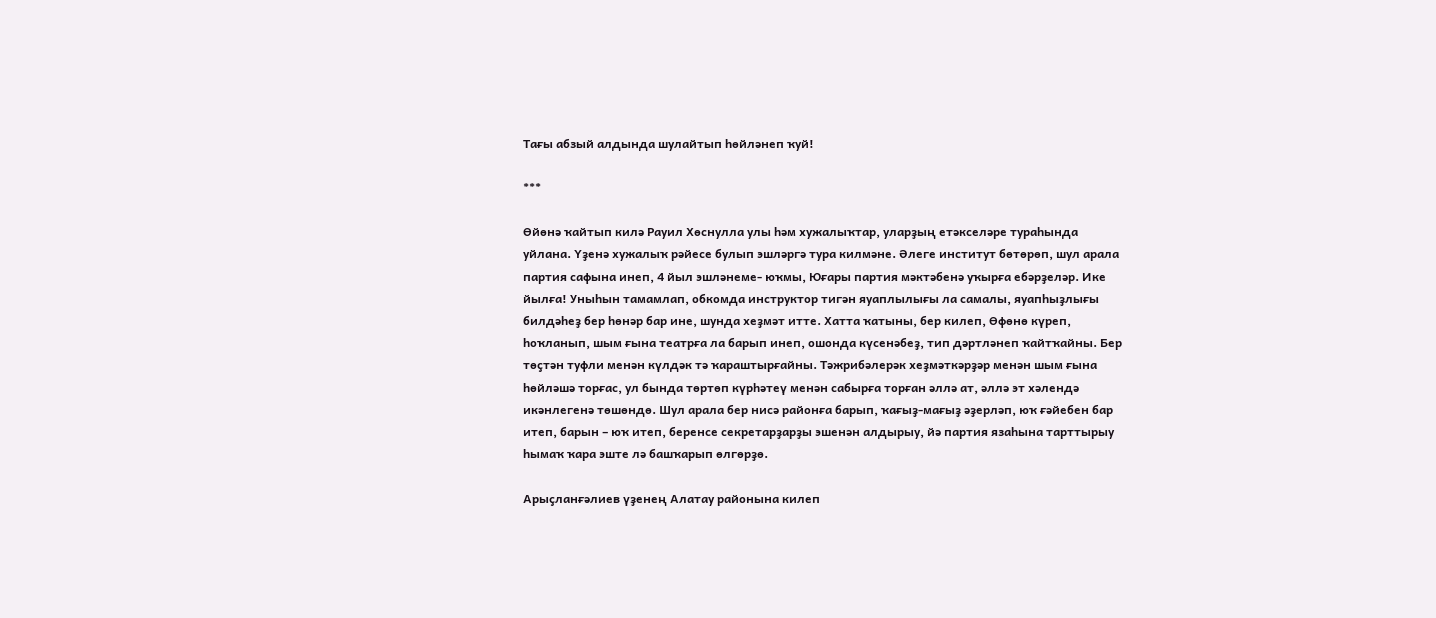Тағы абзый алдында шулайтып һөйләнеп ҡуй!

***

Өйөнә ҡайтып килә Рауил Хөснулла улы һәм хужалыҡтар, уларҙың етәкселәре тураһында уйлана. Үҙенә хужалыҡ рәйесе булып эшләргә тура килмәне. Әлеге институт бөтөрөп, шул арала партия сафына инеп, 4 йыл эшләнеме- юҡмы, Юғары партия мәктәбенә уҡырға ебәрҙеләр. Ике йылға! Уныһын тамамлап, обкомда инструктор тигән яуаплылығы ла самалы, яуапһыҙлығы билдәһеҙ бер һөнәр бар ине, шунда хеҙмәт итте. Хатта ҡатыны, бер килеп, Өфөнө күреп, һоҡланып, шым ғына театрға ла барып инеп, ошонда күсенәбеҙ, тип дәртләнеп ҡайтҡайны. Бер төҫтән туфли менән күлдәк тә ҡараштырғайны. Тәжрибәлерәк хеҙмәткәрҙәр менән шым ғына һөйләшә торғас, ул бында төртөп күрһәтеү менән сабырға торған әллә ат, әллә эт хәлендә икәнлегенә төшөндө. Шул арала бер нисә районға барып, ҡағыҙ-мағыҙ әҙерләп, юҡ ғәйебен бар итеп, барын – юҡ итеп, беренсе секретарҙарҙы эшенән алдырыу, йә партия язаһына тарттырыу һымаҡ ҡара эште лә башҡарып өлгөрҙө.

Арыҫланғәлиев үҙенең Алатау районына килеп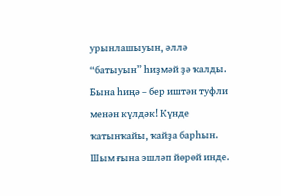урынлашыуын, әллә “батыуын” һиҙмәй ҙә ҡалды. Бына һиңә – бер иштән туфли менән күлдәк! Күнде ҡатынҡайы, ҡайҙа барһын. Шым ғына эшләп йөрөй инде.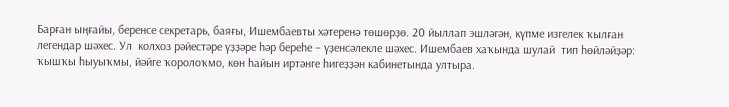Барған ыңғайы, беренсе секретарь, баяғы, Ишембаевты хәтеренә төшөрҙө. 20 йыллап эшләгән, күпме изгелек ҡылған легендар шәхес. Ул  колхоз рәйестәре үҙҙәре һәр береһе – үҙенсәлекле шәхес. Ишембаев хаҡында шулай  тип һөйләйҙәр: ҡышҡы һыуыҡмы, йәйге ҡоролоҡмо, көн һайын иртәнге һигеҙҙән кабинетында ултыра.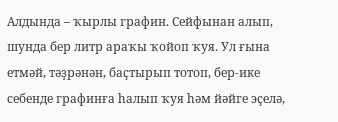Алдында – ҡырлы графин. Сейфынан алып, шунда бер литр араҡы ҡойоп ҡуя. Ул ғына етмәй, тәҙрәнән, баҫтырып тотоп, бер-ике себенде графинға һалып ҡуя һәм йәйге эҫелә,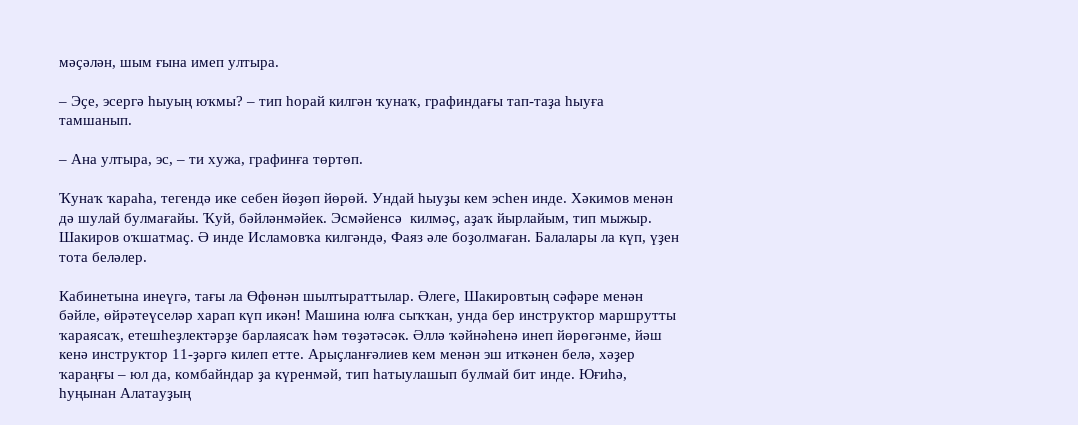мәҫәлән, шым ғына имеп ултыра.

– Эҫе, эсергә һыуың юҡмы? – тип һорай килгән ҡунаҡ, графиндағы тап-таҙа һыуға тамшанып.

– Ана ултыра, эс, – ти хужа, графинға төртөп.

Ҡунаҡ ҡараһа, тегендә ике себен йөҙөп йөрөй. Ундай һыуҙы кем эсһен инде. Хәкимов менән дә шулай булмағайы. Ҡуй, бәйләнмәйек. Эсмәйенсә  килмәҫ, аҙаҡ йырлайым, тип мыжыр. Шакиров оҡшатмаҫ. Ә инде Исламовҡа килгәндә, Фаяз әле боҙолмаған. Балалары ла күп, үҙен тота беләлер.

Кабинетына инеүгә, тағы ла Өфөнән шылтыраттылар. Әлеге, Шакировтың сәфәре менән бәйле, өйрәтеүселәр харап күп икән! Машина юлға сыҡҡан, унда бер инструктор маршрутты ҡараясаҡ, етешһеҙлектәрҙе барлаясаҡ һәм төҙәтәсәк. Әллә ҡәйнәһенә инеп йөрөгәнме, йәш кенә инструктор 11-ҙәргә килеп етте. Арыҫланғәлиев кем менән эш иткәнен белә, хәҙер ҡараңғы – юл да, комбайндар ҙа күренмәй, тип һатыулашып булмай бит инде. Юғиһә, һуңынан Алатауҙың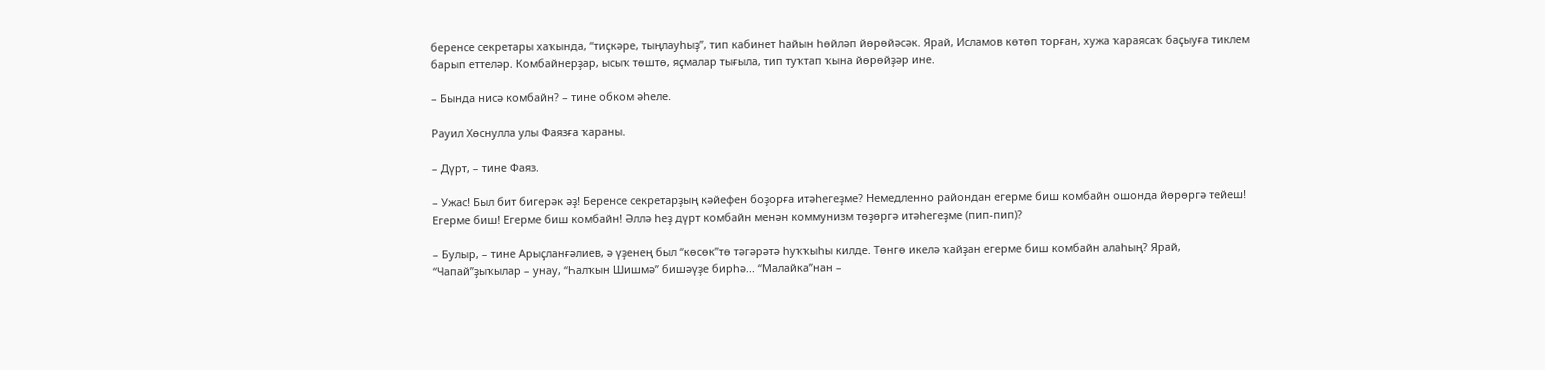беренсе секретары хаҡында, “тиҫкәре, тыңлауһыҙ”, тип кабинет һайын һөйләп йөрөйәсәк. Ярай, Исламов көтөп торған, хужа ҡараясаҡ баҫыуға тиклем барып еттеләр. Комбайнерҙар, ысыҡ төштө, яҫмалар тығыла, тип туҡтап ҡына йөрөйҙәр ине.

– Бында нисә комбайн? – тине обком әһеле.

Рауил Хөснулла улы Фаязға ҡараны.

– Дүрт, – тине Фаяз.

– Ужас! Был бит бигерәк әҙ! Беренсе секретарҙың кәйефен боҙорға итәһегеҙме? Немедленно райондан егерме биш комбайн ошонда йөрөргә тейеш! Егерме биш! Егерме биш комбайн! Әллә һеҙ дүрт комбайн менән коммунизм төҙөргә итәһегеҙме (пип-пип)?

– Булыр, – тине Арыҫланғәлиев, ә үҙенең был “көсөк”тө тәгәрәтә һуҡҡыһы килде. Төнгө икелә ҡайҙан егерме биш комбайн алаһың? Ярай, “Чапай”ҙыҡылар – унау, “Һалҡын Шишмә” бишәүҙе бирһә... “Малайка”нан –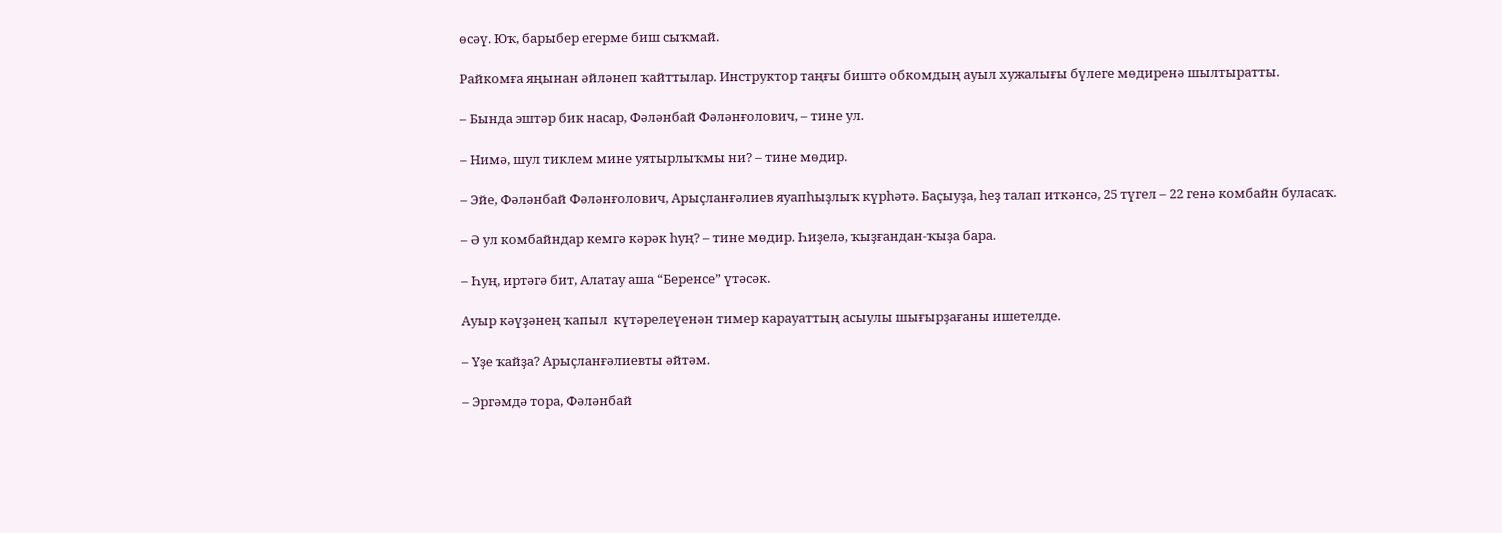өсәү. Юҡ, барыбер егерме биш сыҡмай.

Райкомға яңынан әйләнеп ҡайттылар. Инструктор таңғы биштә обкомдың ауыл хужалығы бүлеге мөдиренә шылтыратты.

– Бында эштәр бик насар, Фәләнбай Фәләнғолович, – тине ул.

– Нимә, шул тиклем мине уятырлыҡмы ни? – тине мөдир.

– Эйе, Фәләнбай Фәләнғолович, Арыҫланғәлиев яуапһыҙлыҡ күрһәтә. Баҫыуҙа, һеҙ талап иткәнсә, 25 түгел – 22 генә комбайн буласаҡ.

– Ә ул комбайндар кемгә кәрәк һуң? – тине мөдир. Һиҙелә, ҡыҙғандан-ҡыҙа бара.

– Һуң, иртәгә бит, Алатау аша “Беренсе” үтәсәк.

Ауыр кәүҙәнең ҡапыл  күтәрелеүенән тимер карауаттың асыулы шығырҙағаны ишетелде.

– Үҙе ҡайҙа? Арыҫланғәлиевты әйтәм.

– Эргәмдә тора, Фәләнбай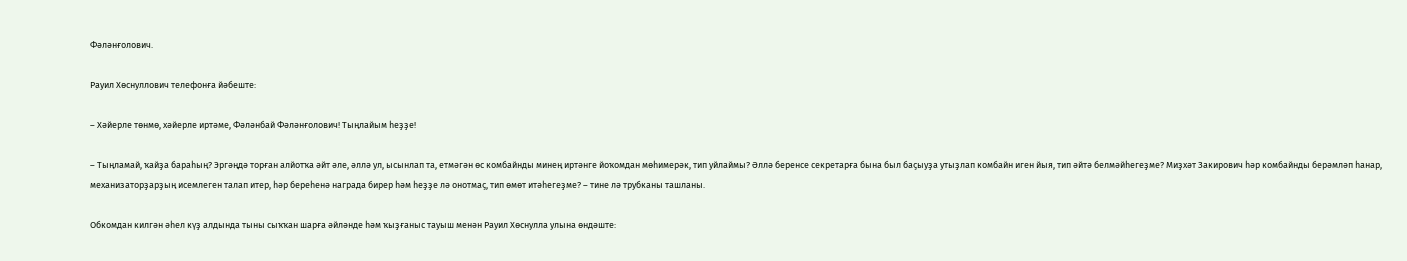Фәләнғолович.

Рауил Хөснуллович телефонға йәбеште:

– Хәйерле төнмө, хәйерле иртәме, Фәләнбай Фәләнғолович! Тыңлайым һеҙҙе!

– Тыңламай, ҡайҙа бараһың? Эргәңдә торған алйотҡа әйт әле, әллә ул, ысынлап та, етмәгән өс комбайнды минең иртәнге йоҡомдан мөһимерәк, тип уйлаймы? Әллә беренсе секретарға бына был баҫыуҙа утыҙлап комбайн иген йыя, тип әйтә белмәйһегеҙме? Миҙхәт Закирович һәр комбайнды берәмләп һанар, механизаторҙарҙың исемлеген талап итер, һәр береһенә награда бирер һәм һеҙҙе лә онотмаҫ, тип өмөт итәһегеҙме? – тине лә трубканы ташланы.

Обкомдан килгән әһел күҙ алдында тыны сыҡҡан шарға әйләнде һәм ҡыҙғаныс тауыш менән Рауил Хөснулла улына өндәште: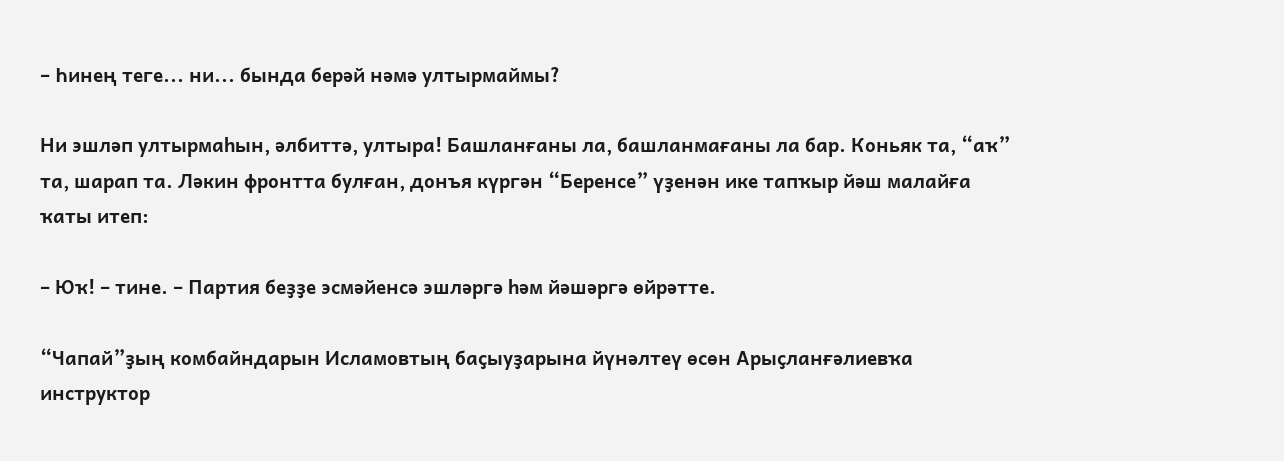– Һинең теге... ни... бында берәй нәмә ултырмаймы?

Ни эшләп ултырмаһын, әлбиттә, ултыра! Башланғаны ла, башланмағаны ла бар. Коньяк та, “аҡ” та, шарап та. Ләкин фронтта булған, донъя күргән “Беренсе” үҙенән ике тапҡыр йәш малайға ҡаты итеп:

– Юҡ! – тине. – Партия беҙҙе эсмәйенсә эшләргә һәм йәшәргә өйрәтте.

“Чапай”ҙың комбайндарын Исламовтың баҫыуҙарына йүнәлтеү өсөн Арыҫланғәлиевҡа инструктор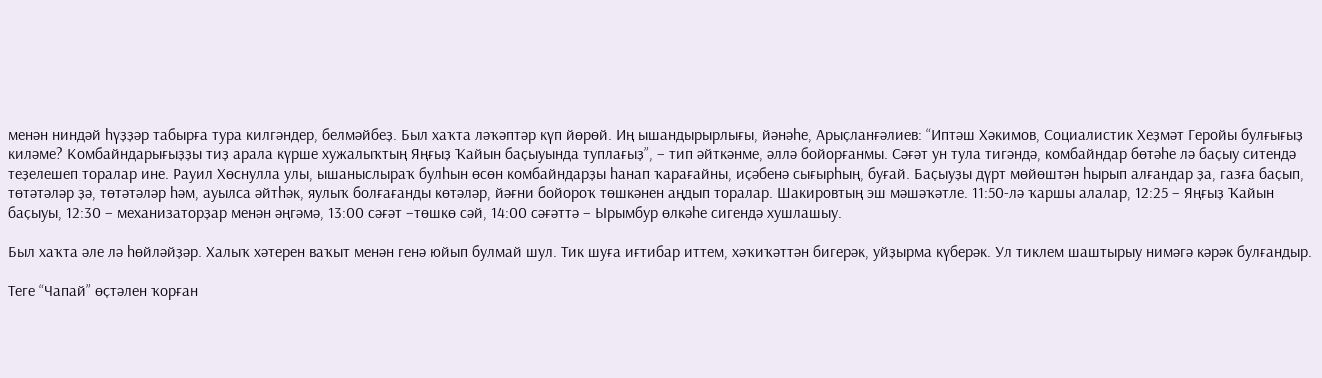менән ниндәй һүҙҙәр табырға тура килгәндер, белмәйбеҙ. Был хаҡта ләҡәптәр күп йөрөй. Иң ышандырырлығы, йәнәһе, Арыҫланғәлиев: “Иптәш Хәкимов, Социалистик Хеҙмәт Геройы булғығыҙ киләме? Комбайндарығыҙҙы тиҙ арала күрше хужалыҡтың Яңғыҙ Ҡайын баҫыуында туплағыҙ”, – тип әйткәнме, әллә бойорғанмы. Сәғәт ун тула тигәндә, комбайндар бөтәһе лә баҫыу ситендә теҙелешеп торалар ине. Рауил Хөснулла улы, ышаныслыраҡ булһын өсөн комбайндарҙы һанап ҡарағайны, иҫәбенә сығырһың, буғай. Баҫыуҙы дүрт мөйөштән һырып алғандар ҙа, газға баҫып, төтәтәләр ҙә, төтәтәләр һәм, ауылса әйтһәк, яулыҡ болғағанды көтәләр, йәғни бойороҡ төшкәнен аңдып торалар. Шакировтың эш мәшәҡәтле. 11:50-лә ҡаршы алалар, 12:25 – Яңғыҙ Ҡайын баҫыуы, 12:30 – механизаторҙар менән әңгәмә, 13:00 сәғәт –төшкө сәй, 14:00 сәғәттә – Ырымбур өлкәһе сигендә хушлашыу.

Был хаҡта әле лә һөйләйҙәр. Халыҡ хәтерен ваҡыт менән генә юйып булмай шул. Тик шуға иғтибар иттем, хәҡиҡәттән бигерәк, уйҙырма күберәк. Ул тиклем шаштырыу нимәгә кәрәк булғандыр.

Теге “Чапай” өҫтәлен ҡорған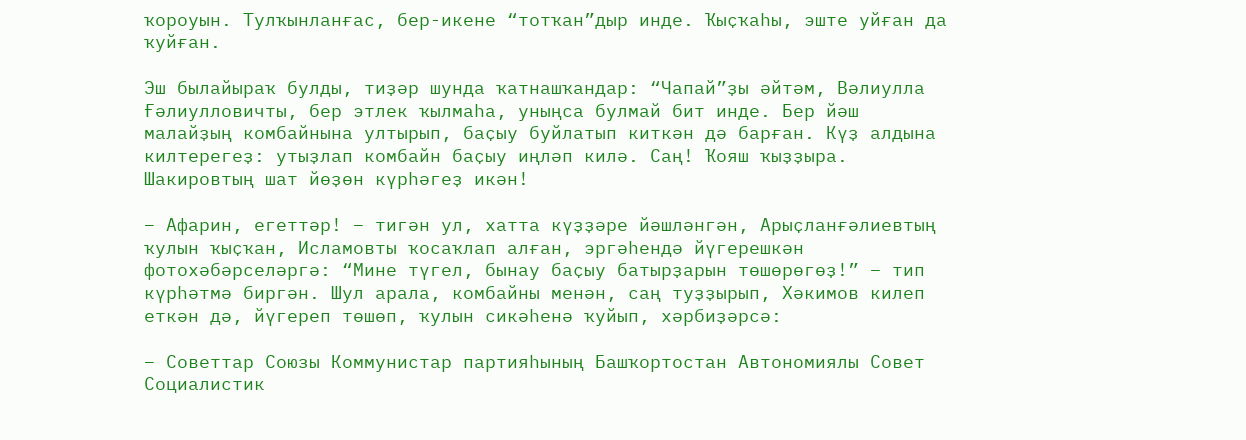ҡороуын. Тулҡынланғас, бер-икене “тотҡан”дыр инде. Ҡыҫҡаһы, эште уйған да ҡуйған.

Эш былайыраҡ булды, тиҙәр шунда ҡатнашҡандар: “Чапай”ҙы әйтәм, Вәлиулла Ғәлиулловичты, бер этлек ҡылмаһа, уныңса булмай бит инде. Бер йәш малайҙың комбайнына ултырып, баҫыу буйлатып киткән дә барған. Күҙ алдына килтерегеҙ: утыҙлап комбайн баҫыу иңләп килә. Саң! Ҡояш ҡыҙҙыра. Шакировтың шат йөҙөн күрһәгеҙ икән!

– Афарин, егеттәр! – тигән ул, хатта күҙҙәре йәшләнгән, Арыҫланғәлиевтың ҡулын ҡыҫҡан, Исламовты ҡосаҡлап алған, эргәһендә йүгерешкән фотохәбәрселәргә: “Мине түгел, бынау баҫыу батырҙарын төшөрөгөҙ!” – тип күрһәтмә биргән. Шул арала, комбайны менән, саң туҙҙырып, Хәкимов килеп еткән дә, йүгереп төшөп, ҡулын сикәһенә ҡуйып, хәрбиҙәрсә:

– Советтар Союзы Коммунистар партияһының Башҡортостан Автономиялы Совет Социалистик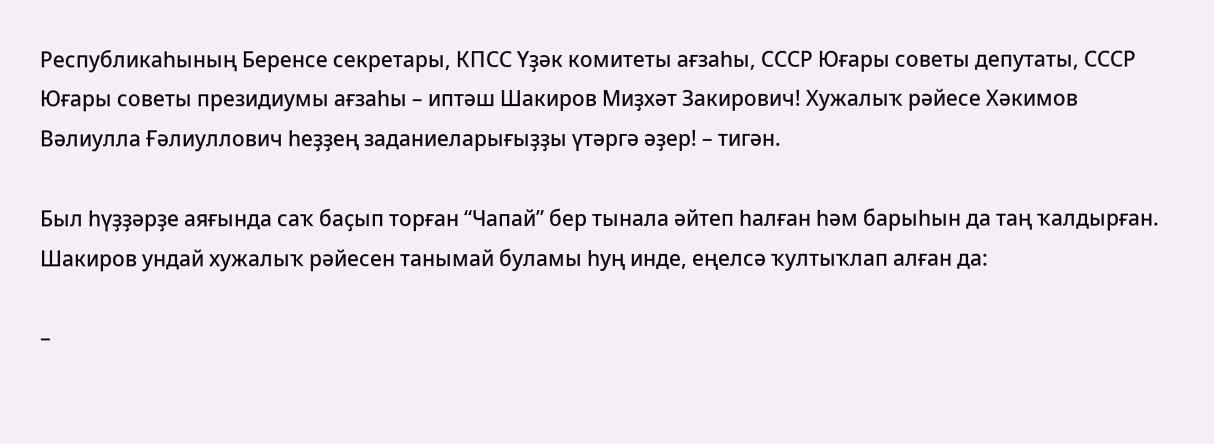Республикаһының Беренсе секретары, КПСС Үҙәк комитеты ағзаһы, СССР Юғары советы депутаты, СССР Юғары советы президиумы ағзаһы – иптәш Шакиров Миҙхәт Закирович! Хужалыҡ рәйесе Хәкимов Вәлиулла Ғәлиуллович һеҙҙең заданиеларығыҙҙы үтәргә әҙер! – тигән.

Был һүҙҙәрҙе аяғында саҡ баҫып торған “Чапай” бер тынала әйтеп һалған һәм барыһын да таң ҡалдырған. Шакиров ундай хужалыҡ рәйесен танымай буламы һуң инде, еңелсә ҡултыҡлап алған да:

–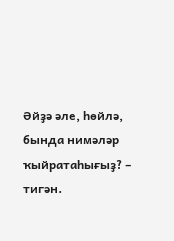Әйҙә әле, һөйлә, бында нимәләр ҡыйратаһығыҙ? – тигән.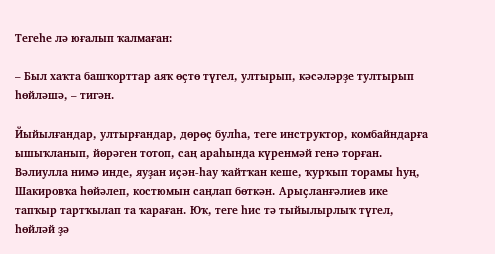Тегеһе лә юғалып ҡалмаған:

– Был хаҡта башҡорттар аяҡ өҫтө түгел, ултырып, кәсәләрҙе тултырып һөйләшә, – тигән.

Йыйылғандар, ултырғандар, дөрөҫ булһа, теге инструктор, комбайндарға ышыҡланып, йөрәген тотоп, саң араһында күренмәй генә торған. Вәлиулла нимә инде, яуҙан иҫән-һау ҡайтҡан кеше, ҡурҡып торамы һуң, Шакировҡа һөйәлеп, костюмын саңлап бөткән. Арыҫланғәлиев ике тапҡыр тартҡылап та ҡараған. Юҡ, теге һис тә тыйылырлыҡ түгел, һөйләй ҙә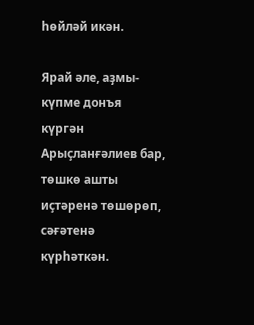һөйләй икән.

Ярай әле, аҙмы-күпме донъя күргән Арыҫланғәлиев бар, төшкө ашты иҫтәренә төшөрөп, сәғәтенә күрһәткән.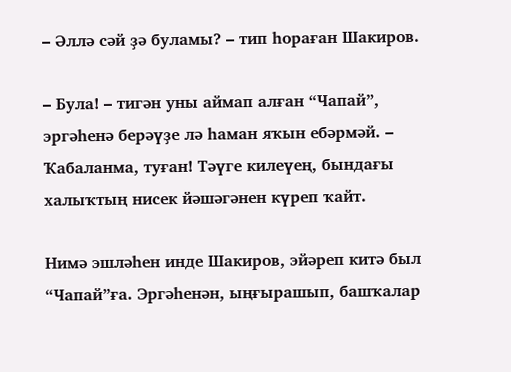– Әллә сәй ҙә буламы? – тип һораған Шакиров.

– Була! – тигән уны аймап алған “Чапай”, эргәһенә берәүҙе лә һаман яҡын ебәрмәй. – Ҡабаланма, туған! Тәүге килеүең, бындағы халыҡтың нисек йәшәгәнен күреп ҡайт.

Нимә эшләһен инде Шакиров, эйәреп китә был “Чапай”ға. Эргәһенән, ыңғырашып, башҡалар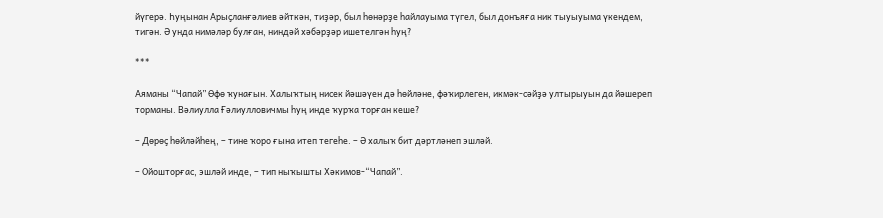йүгерә. Һуңынан Арыҫланғәлиев әйткән, тиҙәр, был һөнәрҙе һайлауыма түгел, был донъяға ник тыуыуыма үкендем, тигән. Ә унда нимәләр булған, ниндәй хәбәрҙәр ишетелгән һуң?

***

Аяманы “Чапай” Өфө ҡунағын. Халыҡтың нисек йәшәүен дә һөйләне, фәҡирлеген, икмәк-сәйҙә ултырыуын да йәшереп торманы. Вәлиулла Ғәлиулловичмы һуң инде ҡурҡа торған кеше?

– Дөрөҫ һөйләйһең, – тине ҡоро ғына итеп тегеһе. – Ә халыҡ бит дәртләнеп эшләй.

– Ойошторғас, эшләй инде, – тип ныҡышты Хәкимов-“Чапай”.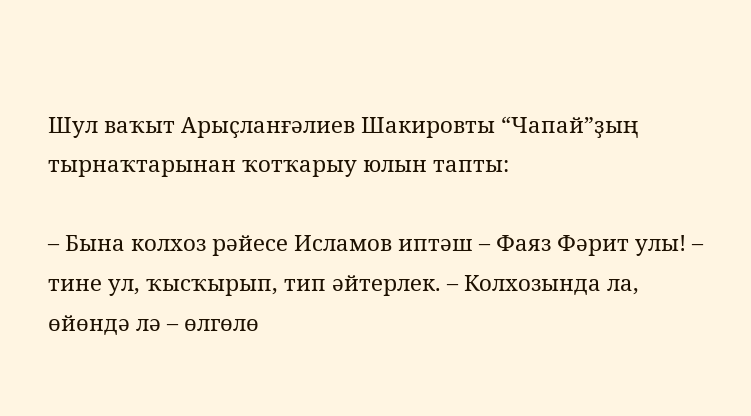Шул ваҡыт Арыҫланғәлиев Шакировты “Чапай”ҙың тырнаҡтарынан ҡотҡарыу юлын тапты:

– Бына колхоз рәйесе Исламов иптәш – Фаяз Фәрит улы! – тине ул, ҡысҡырып, тип әйтерлек. – Колхозында ла, өйөндә лә – өлгөлө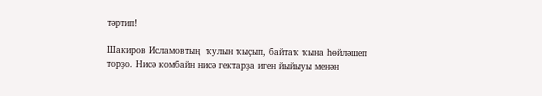тәртип!

Шакиров Исламовтың  ҡулын ҡыҫып, байтаҡ ҡына һөйләшеп торҙо. Нисә комбайн нисә гектарҙа иген йыйыуы менән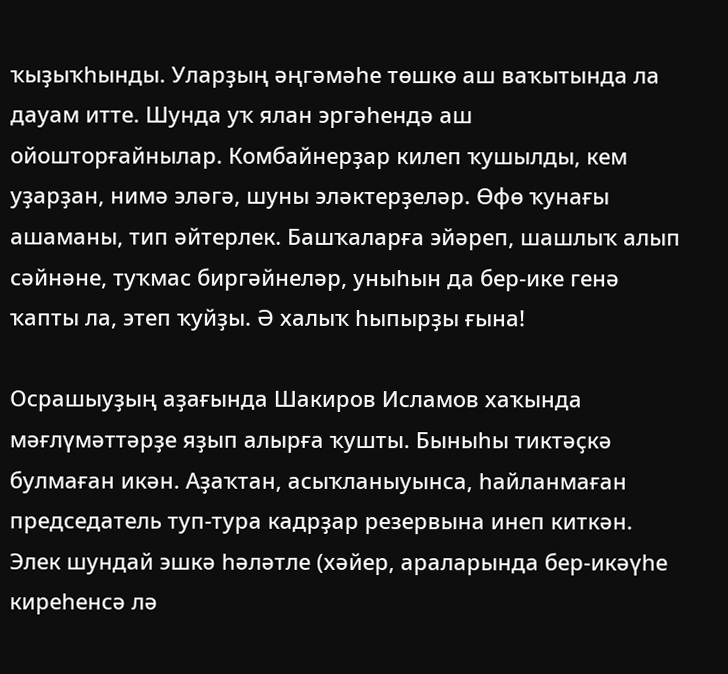ҡыҙыҡһынды. Уларҙың әңгәмәһе төшкө аш ваҡытында ла дауам итте. Шунда уҡ ялан эргәһендә аш ойошторғайнылар. Комбайнерҙар килеп ҡушылды, кем уҙарҙан, нимә эләгә, шуны эләктерҙеләр. Өфө ҡунағы ашаманы, тип әйтерлек. Башҡаларға эйәреп, шашлыҡ алып сәйнәне, туҡмас биргәйнеләр, уныһын да бер-ике генә ҡапты ла, этеп ҡуйҙы. Ә халыҡ һыпырҙы ғына!

Осрашыуҙың аҙағында Шакиров Исламов хаҡында мәғлүмәттәрҙе яҙып алырға ҡушты. Быныһы тиктәҫкә булмаған икән. Аҙаҡтан, асыҡланыуынса, һайланмаған председатель туп-тура кадрҙар резервына инеп киткән. Элек шундай эшкә һәләтле (хәйер, араларында бер-икәүһе киреһенсә лә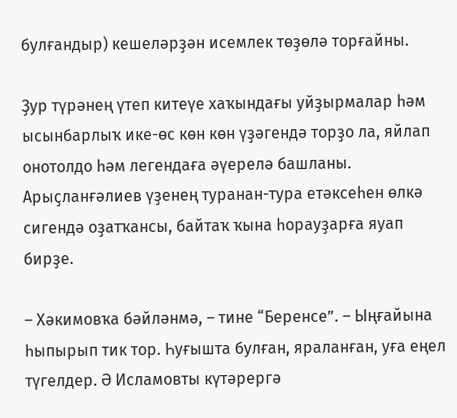булғандыр) кешеләрҙән исемлек төҙөлә торғайны.

Ҙур түрәнең үтеп китеүе хаҡындағы уйҙырмалар һәм ысынбарлыҡ ике-өс көн көн үҙәгендә торҙо ла, яйлап онотолдо һәм легендаға әүерелә башланы. Арыҫланғәлиев үҙенең туранан-тура етәксеһен өлкә сигендә оҙатҡансы, байтаҡ ҡына һорауҙарға яуап бирҙе.

– Хәкимовҡа бәйләнмә, – тине “Беренсе”. – Ыңғайына һыпырып тик тор. Һуғышта булған, яраланған, уға еңел түгелдер. Ә Исламовты күтәрергә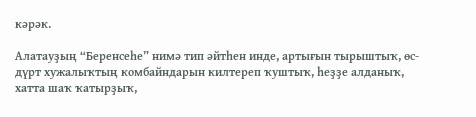кәрәк.

Алатауҙың “Беренсеһе” нимә тип әйтһен инде, артығын тырыштыҡ, өс-дүрт хужалыҡтың комбайндарын килтереп ҡуштыҡ, һеҙҙе алданыҡ, хатта шаҡ ҡатырҙыҡ,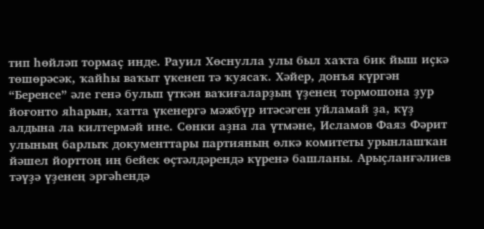тип һөйләп тормаҫ инде. Рауил Хөснулла улы был хаҡта бик йыш иҫкә төшөрәсәк, ҡайһы ваҡыт үкенеп тә ҡуясаҡ. Хәйер, донъя күргән “Беренсе” әле генә булып үткән ваҡиғаларҙың үҙенең тормошона ҙур йоғонто яһарын, хатта үкенергә мәжбүр итәсәген уйламай ҙа, күҙ алдына ла килтермәй ине. Сөнки аҙна ла үтмәне, Исламов Фаяз Фәрит улының барлыҡ документтары партияның өлкә комитеты урынлашҡан йәшел йорттоң иң бейек өҫтәлдәрендә күренә башланы. Арыҫланғәлиев тәүҙә үҙенең эргәһендә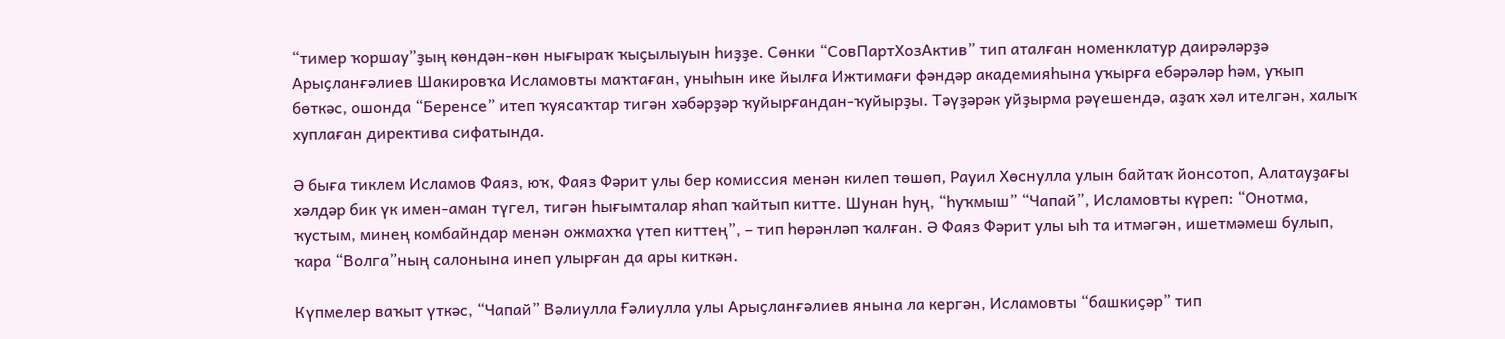“тимер ҡоршау”ҙың көндән-көн нығыраҡ ҡыҫылыуын һиҙҙе. Сөнки “СовПартХозАктив” тип аталған номенклатур даирәләрҙә Арыҫланғәлиев Шакировҡа Исламовты маҡтаған, уныһын ике йылға Ижтимағи фәндәр академияһына уҡырға ебәрәләр һәм, уҡып бөткәс, ошонда “Беренсе” итеп ҡуясаҡтар тигән хәбәрҙәр ҡуйырғандан-ҡуйырҙы. Тәүҙәрәк уйҙырма рәүешендә, аҙаҡ хәл ителгән, халыҡ хуплаған директива сифатында.

Ә быға тиклем Исламов Фаяз, юҡ, Фаяз Фәрит улы бер комиссия менән килеп төшөп, Рауил Хөснулла улын байтаҡ йонсотоп, Алатауҙағы хәлдәр бик үк имен-аман түгел, тигән һығымталар яһап ҡайтып китте. Шунан һуң, “һуҡмыш” “Чапай”, Исламовты күреп: “Онотма, ҡустым, минең комбайндар менән ожмахҡа үтеп киттең”, – тип һөрәнләп ҡалған. Ә Фаяз Фәрит улы ыһ та итмәгән, ишетмәмеш булып, ҡара “Волга”ның салонына инеп улырған да ары киткән.

Күпмелер ваҡыт үткәс, “Чапай” Вәлиулла Ғәлиулла улы Арыҫланғәлиев янына ла кергән, Исламовты “башкиҫәр” тип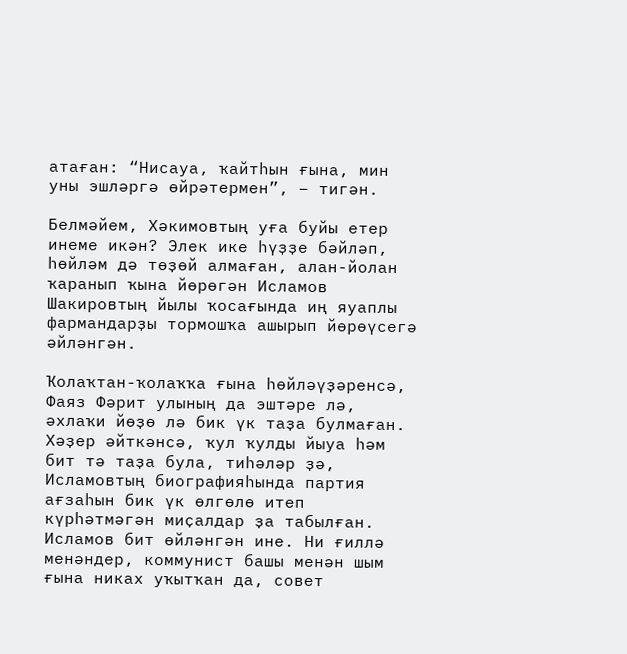атаған: “Нисауа, ҡайтһын ғына, мин уны эшләргә өйрәтермен”, – тигән.

Белмәйем, Хәкимовтың уға буйы етер инеме икән? Элек ике һүҙҙе бәйләп, һөйләм дә төҙөй алмаған, алан-йолан ҡаранып ҡына йөрөгән Исламов Шакировтың йылы ҡосағында иң яуаплы фармандарҙы тормошҡа ашырып йөрөүсегә әйләнгән.

Ҡолаҡтан-ҡолаҡҡа ғына һөйләүҙәренсә, Фаяз Фәрит улының да эштәре лә, әхлаҡи йөҙө лә бик үк таҙа булмаған. Хәҙер әйткәнсә, ҡул ҡулды йыуа һәм бит тә таҙа була, тиһәләр ҙә, Исламовтың биографияһында партия ағзаһын бик үк өлгөлө итеп күрһәтмәгән миҫалдар ҙа табылған. Исламов бит өйләнгән ине. Ни ғиллә менәндер, коммунист башы менән шым ғына никах уҡытҡан да, совет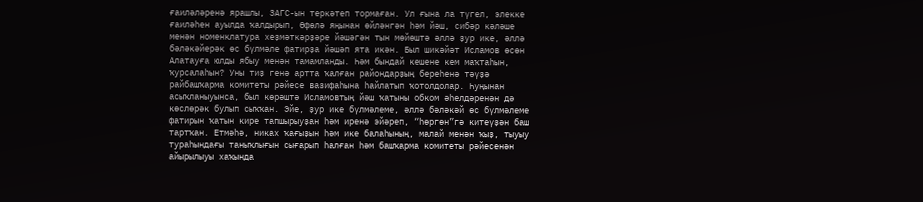ғаиләләренә ярашлы, ЗАГС-ын теркәтеп тормаған. Ул ғына ла түгел, элекке ғаиләһен ауылда ҡалдырып, Өфөлә яңынан өйләнгән һәм йәш, сибәр кәләше менән номенклатура хеҙмәткәрҙәре йәшәгән тын мөйөштә әллә ҙур ике, әллә бәләкәйерәк өс бүлмәле фатирҙа йәшәп ята икән. Был шикәйәт Исламов өсөн Алатауға юлды ябыу менән тамамланды. Һәм бындай кешене кем маҡтаһын, ҡурсалаһын? Уны тиҙ генә артта ҡалған райондарҙың береһенә тәүҙә райбашҡарма комитеты рәйесе вазифаһына һайлатып ҡотолдолар. Һуңынан асыҡланыуынса, был көрәштә Исламовтың йәш ҡатыны обком әһелдәренән дә көслөрәк булып сыҡҡан. Эйе, ҙур ике бүлмәлеме, әллә бәләкәй өс бүлмәлеме фатирын ҡатын кире тапшырыуҙан һәм иренә эйәреп, “һөргөн”гә китеүҙән баш тартҡан. Етмәһә, никах ҡағыҙын һәм ике балаһының, малай менән ҡыҙ, тыуыу тураһындағы таныҡлығын сығарып һалған һәм башҡарма комитеты рәйесенән айырылыуы хаҡында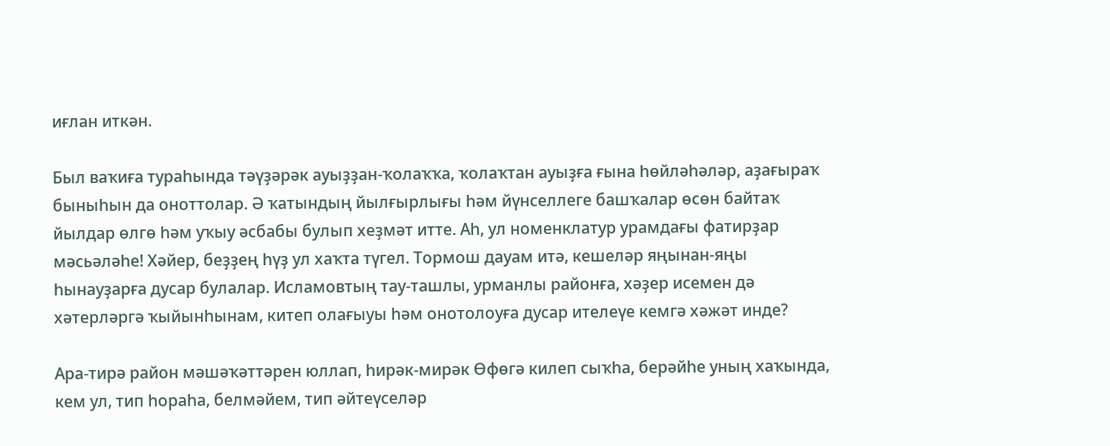иғлан иткән.

Был ваҡиға тураһында тәүҙәрәк ауыҙҙан-ҡолаҡҡа, ҡолаҡтан ауыҙға ғына һөйләһәләр, аҙағыраҡ быныһын да оноттолар. Ә ҡатындың йылғырлығы һәм йүнселлеге башҡалар өсөн байтаҡ йылдар өлгө һәм уҡыу әсбабы булып хеҙмәт итте. Аһ, ул номенклатур урамдағы фатирҙар мәсьәләһе! Хәйер, беҙҙең һүҙ ул хаҡта түгел. Тормош дауам итә, кешеләр яңынан-яңы һынауҙарға дусар булалар. Исламовтың тау-ташлы, урманлы районға, хәҙер исемен дә хәтерләргә ҡыйынһынам, китеп олағыуы һәм онотолоуға дусар ителеүе кемгә хәжәт инде?

Ара-тирә район мәшәҡәттәрен юллап, һирәк-мирәк Өфөгә килеп сыҡһа, берәйһе уның хаҡында, кем ул, тип һораһа, белмәйем, тип әйтеүселәр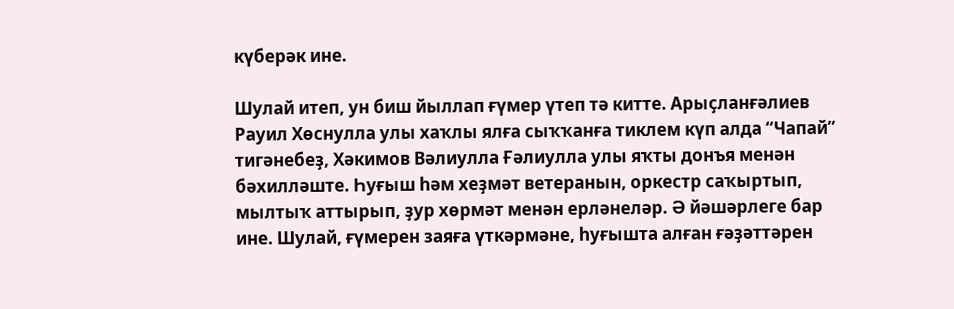күберәк ине.

Шулай итеп, ун биш йыллап ғүмер үтеп тә китте. Арыҫланғәлиев Рауил Хөснулла улы хаҡлы ялға сыҡҡанға тиклем күп алда “Чапай” тигәнебеҙ, Хәкимов Вәлиулла Ғәлиулла улы яҡты донъя менән бәхилләште. Һуғыш һәм хеҙмәт ветеранын, оркестр саҡыртып, мылтыҡ аттырып, ҙур хөрмәт менән ерләнеләр. Ә йәшәрлеге бар ине. Шулай, ғүмерен заяға үткәрмәне, һуғышта алған ғәҙәттәрен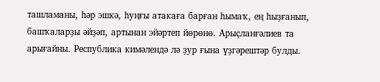ташламаны, һәр эшкә, һуңғы атакаға барған һымаҡ, ең һыҙғанып, башҡаларҙы әйҙәп, артынан эйәртеп йөрөнө. Арыҫланғәлиев та арығайны. Республика кимәлендә лә ҙур ғына үҙгәрештәр булды.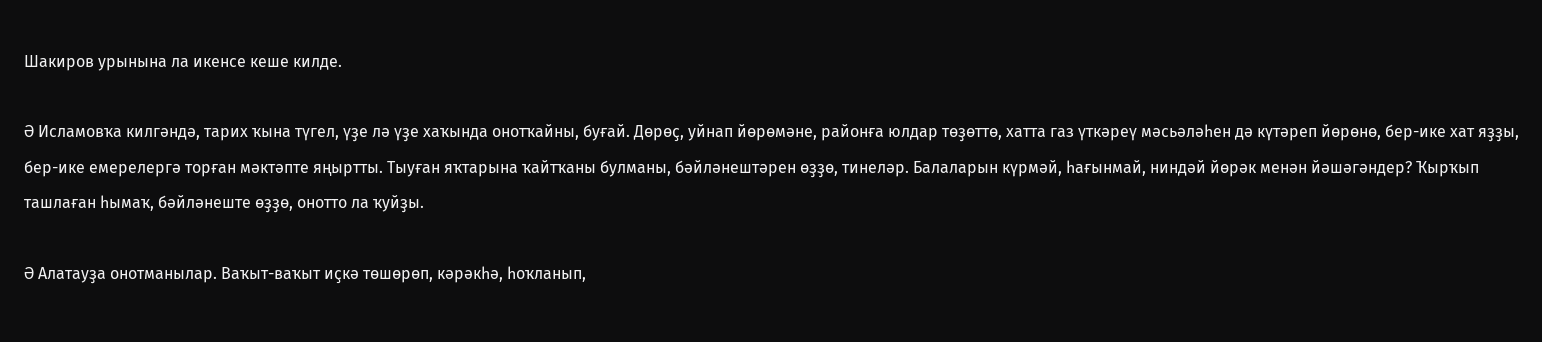Шакиров урынына ла икенсе кеше килде.

Ә Исламовҡа килгәндә, тарих ҡына түгел, үҙе лә үҙе хаҡында онотҡайны, буғай. Дөрөҫ, уйнап йөрөмәне, районға юлдар төҙөттө, хатта газ үткәреү мәсьәләһен дә күтәреп йөрөнө, бер-ике хат яҙҙы, бер-ике емерелергә торған мәктәпте яңыртты. Тыуған яҡтарына ҡайтҡаны булманы, бәйләнештәрен өҙҙө, тинеләр. Балаларын күрмәй, һағынмай, ниндәй йөрәк менән йәшәгәндер? Ҡырҡып ташлаған һымаҡ, бәйләнеште өҙҙө, онотто ла ҡуйҙы.

Ә Алатауҙа онотманылар. Ваҡыт-ваҡыт иҫкә төшөрөп, кәрәкһә, һоҡланып,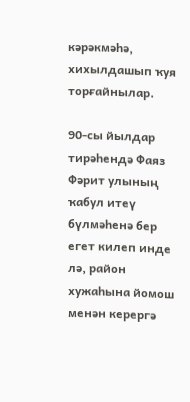кәрәкмәһә, хихылдашып ҡуя торғайнылар.

90-сы йылдар тирәһендә Фаяз Фәрит улының ҡабул итеү бүлмәһенә бер егет килеп инде лә, район хужаһына йомош менән керергә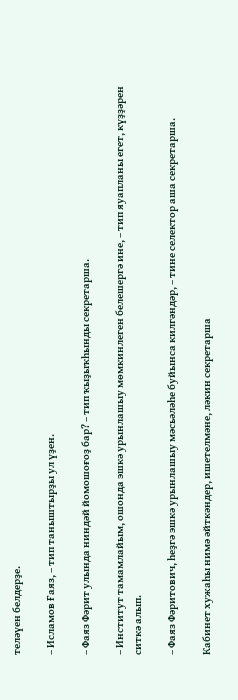теләүен белдерҙе.

– Исламов Ғаяз, – тип таныштырҙы ул үҙен.

– Фаяз Фәрит улында ниндәй йомошоғоҙ бар? – тип ҡыҙыҡһынды секретарша.

– Институт тамамлайым, ошонда эшкә урынлашыу мөмкинлеген белешергә ине, – тип яуапланы егет, күҙҙәрен ситкә алып.

– Фаяз Фәритович, һеҙгә эшкә урынлашыу мәсьәләһе буйынса килгәндәр, – тине селектор аша секретарша.

Кабинет хужаһы нимә әйткәндер, ишетелмәне, ләкин секретарша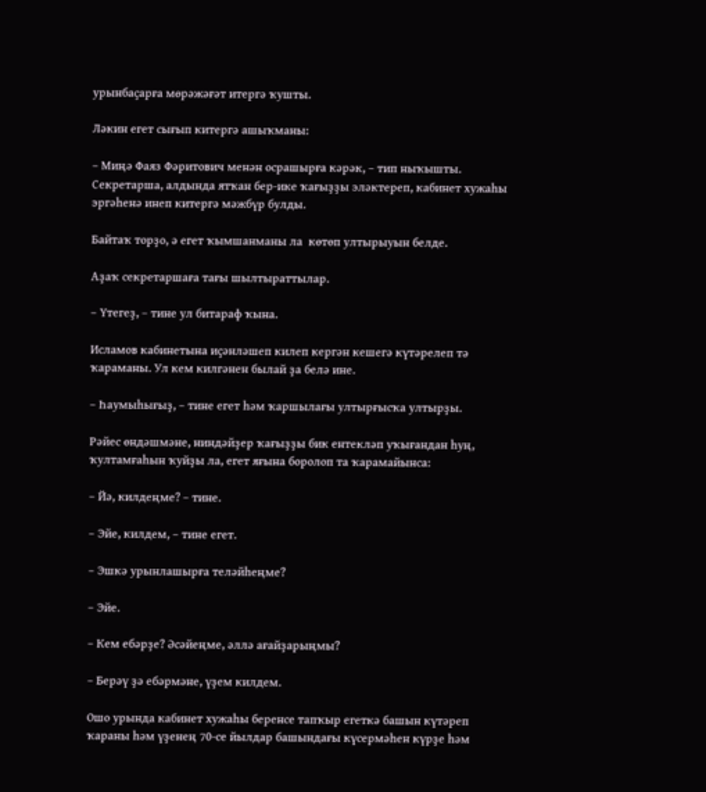урынбаҫарға мөрәжәғәт итергә ҡушты.

Ләкин егет сығып китергә ашыҡманы:

– Миңә Фаяз Фәритович менән осрашырға кәрәк, – тип ныҡышты. Секретарша, алдында ятҡан бер-ике ҡағыҙҙы эләктереп, кабинет хужаһы эргәһенә инеп китергә мәжбүр булды.

Байтаҡ торҙо, ә егет ҡымшанманы ла  көтөп ултырыуын белде.

Аҙаҡ секретаршаға тағы шылтыраттылар.

– Үтегеҙ, – тине ул битараф ҡына.

Исламов кабинетына иҫәнләшеп килеп кергән кешегә күтәрелеп тә ҡараманы. Ул кем килгәнен былай ҙа белә ине.

– Һаумыһығыҙ, – тине егет һәм ҡаршылағы ултырғысҡа ултырҙы.

Рәйес өндәшмәне, ниндәйҙер ҡағыҙҙы бик ентекләп уҡығандан һуң, ҡултамғаһын ҡуйҙы ла, егет яғына боролоп та ҡарамайынса:

– Йә, килдеңме? – тине.

– Эйе, килдем, – тине егет.

– Эшкә урынлашырға теләйһеңме?

– Эйе.

– Кем ебәрҙе? Әсәйеңме, әллә ағайҙарыңмы?

– Берәү ҙә ебәрмәне, үҙем килдем.

Ошо урында кабинет хужаһы беренсе тапҡыр егеткә башын күтәреп ҡараны һәм үҙенең 70-се йылдар башындағы күсермәһен күрҙе һәм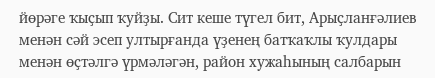йөрәге ҡыҫып ҡуйҙы. Сит кеше түгел бит, Арыҫланғәлиев менән сәй эсеп ултырғанда үҙенең батҡаҡлы ҡулдары менән өҫтәлгә үрмәләгән, район хужаһының салбарын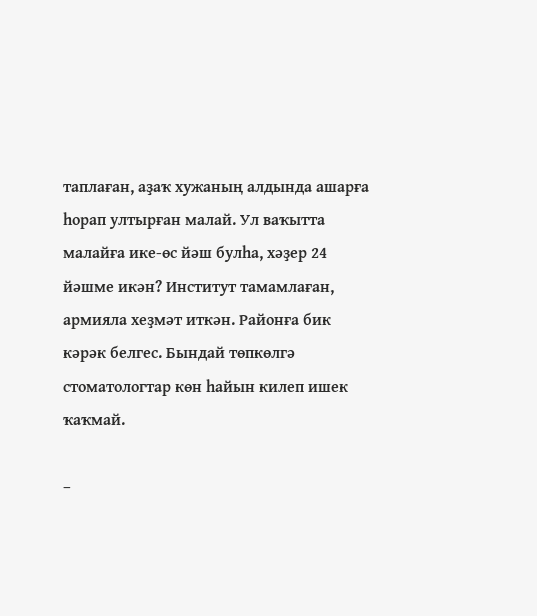таплаған, аҙаҡ хужаның алдында ашарға һорап ултырған малай. Ул ваҡытта малайға ике-өс йәш булһа, хәҙер 24 йәшме икән? Институт тамамлаған, армияла хеҙмәт иткән. Районға бик кәрәк белгес. Бындай төпкөлгә стоматологтар көн һайын килеп ишек ҡаҡмай.

–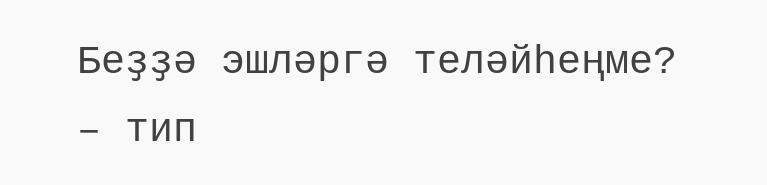Беҙҙә эшләргә теләйһеңме? – тип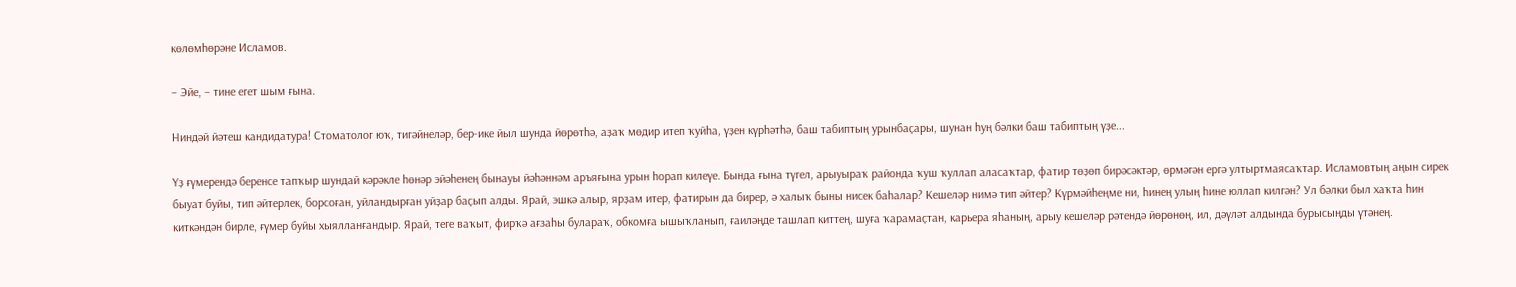көлөмһөрәне Исламов.

– Эйе, – тине егет шым ғына.

Ниндәй йәтеш кандидатура! Стоматолог юҡ, тигәйнеләр, бер-ике йыл шунда йөрөтһә, аҙаҡ мөдир итеп ҡуйһа, үҙен күрһәтһә, баш табиптың урынбаҫары, шунан һуң бәлки баш табиптың үҙе...

Үҙ ғүмерендә беренсе тапҡыр шундай кәрәкле һөнәр эйәһенең бынауы йәһәннәм аръяғына урын һорап килеүе. Бында ғына түгел, арыуыраҡ районда ҡуш ҡуллап аласаҡтар, фатир төҙөп бирәсәктәр, өрмәгән ергә ултыртмаясаҡтар. Исламовтың аңын сирек быуат буйы, тип әйтерлек, борсоған, уйландырған уйҙар баҫып алды. Ярай, эшкә алыр, ярҙам итер, фатирын да бирер, ә халыҡ быны нисек баһалар? Кешеләр нимә тип әйтер? Күрмәйһеңме ни, һинең улың һине юллап килгән? Ул бәлки был хаҡта һин киткәндән бирле, ғүмер буйы хыялланғандыр. Ярай, теге ваҡыт, фирҡә ағзаһы булараҡ, обкомға ышыҡланып, ғаиләңде ташлап киттең, шуға ҡарамаҫтан, карьера яһаның, арыу кешеләр рәтендә йөрөнөң, ил, дәүләт алдында бурысыңды үтәнең.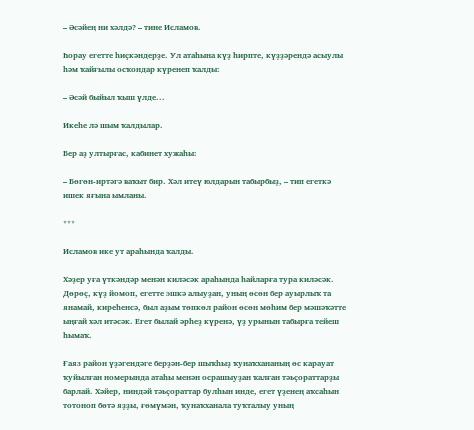– Әсәйең ни хәлдә? – тине Исламов.

Һорау егетте һиҫкәндерҙе. Ул атаһына күҙ һирпте, күҙҙәрендә асыулы һәм ҡайғылы осҡондар күренеп ҡалды:

– Әсәй быйыл ҡыш үлде...

Икеһе лә шым ҡалдылар.

Бер аҙ ултырғас, кабинет хужаһы:

– Бөгөн-иртәгә ваҡыт бир. Хәл итеү юлдарын табырбыҙ, – тип егеткә ишек яғына ымланы.

***

Исламов ике ут араһында ҡалды.

Хәҙер уға үткәндәр менән киләсәк араһында һайларға тура киләсәк. Дөрөҫ, күҙ йомоп, егетте эшкә алыуҙан, уның өсөн бер ауырлыҡ та янамай, киреһенсә, был аҙым төпкөл район өсөн мөһим бер мәшәҡәтте ыңғай хәл итәсәк. Егет былай әрһеҙ күренә, үҙ урынын табырға тейеш һымаҡ.

Ғаяз район үҙәгендәге берҙән-бер шыҡһыҙ ҡунаҡхананың өс карауат ҡуйылған номерында атаһы менән осрашыуҙан ҡалған тәьҫораттарҙы барлай. Хәйер, ниндәй тәьҫораттар булһын инде, егет үҙенең аҡсаһын тотоноп бөтә яҙҙы, ғөмүмән, ҡунаҡханала туҡталыу уның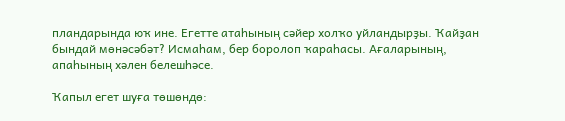пландарында юҡ ине. Егетте атаһының сәйер холҡо уйландырҙы. Ҡайҙан бындай мөнәсәбәт? Исмаһам, бер боролоп ҡараһасы. Ағаларының, апаһының хәлен белешһәсе.

Ҡапыл егет шуға төшөндө: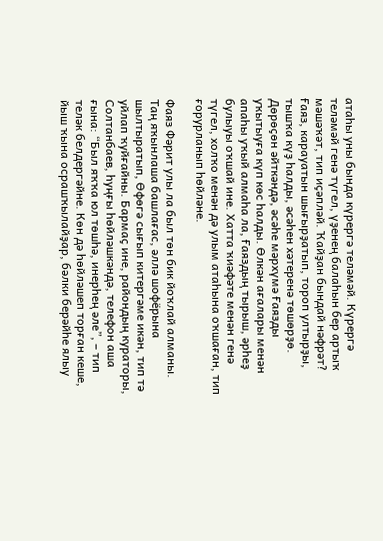атаһы уны бында күрергә теләмәй. Күрергә теләмәй генә түгел, үҙенең балаһын бер артыҡ мәшәҡәт, тип иҫәпләй. Ҡайҙан бындай нәфрәт? Ғаяз, карауатын шығырҙатып, тороп ултырҙы, тышҡа күҙ һалды, әсәһен хәтеренә төшөрҙө. Дөрөҫөн әйткәндә, әсәһе мәрхүмә Ғаязды уҡытыуға күп көс һалды. Өлкән ағалары менән апаһы уҡый алмаһа ла, Ғаяздың тырыш, әрһеҙ булыуы оҡшай ине. Хатта ҡиәфәте менән генә түгел, холҡо менән дә улым атаһына оҡшаған, тип ғорурланып һөйләне.

Фаяз Фәрит улы ла был төн бик йоҡлай алманы. Таң яҡынлаша башлағас, әллә шофёрына шылтыратып, Өфөгә сығып китергәме икән, тип тә уйлап ҡуйғайны. Бармаҫ ине, райондың кураторы, Солтанбаев, һуңғы һөйләшкәндә, телефон аша ғына: “Был яҡҡа юл төшһә, инерһең әле”, – тип теләк белдергәйне. Көн дә һөйләшеп торған кеше, йыш ҡына осрашҡылайҙар, бәлки берәйһе ялыу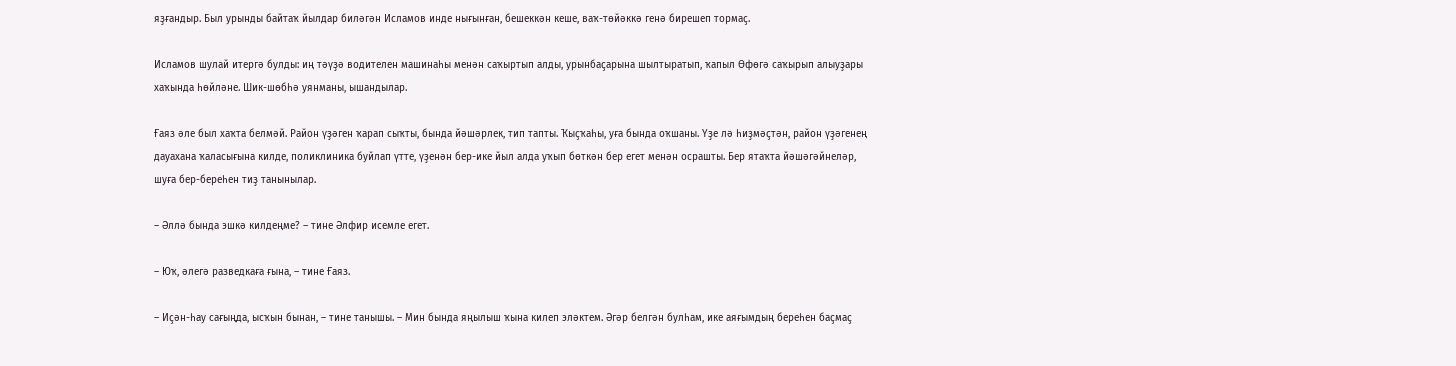яҙғандыр. Был урынды байтаҡ йылдар биләгән Исламов инде нығынған, бешеккән кеше, ваҡ-төйәккә генә бирешеп тормаҫ.

Исламов шулай итергә булды: иң тәүҙә водителен машинаһы менән саҡыртып алды, урынбаҫарына шылтыратып, ҡапыл Өфөгә саҡырып алыуҙары хаҡында һөйләне. Шик-шөбһә уянманы, ышандылар.

Ғаяз әле был хаҡта белмәй. Район үҙәген ҡарап сыҡты, бында йәшәрлек, тип тапты. Ҡыҫҡаһы, уға бында оҡшаны. Үҙе лә һиҙмәҫтән, район үҙәгенең дауахана ҡаласығына килде, поликлиника буйлап үтте, үҙенән бер-ике йыл алда уҡып бөткән бер егет менән осрашты. Бер ятаҡта йәшәгәйнеләр, шуға бер-береһен тиҙ танынылар.

– Әллә бында эшкә килдеңме? – тине Әлфир исемле егет.

– Юҡ, әлегә разведкаға ғына, – тине Ғаяз.

– Иҫән-һау сағыңда, ысҡын бынан, – тине танышы. – Мин бында яңылыш ҡына килеп эләктем. Әгәр белгән булһам, ике аяғымдың береһен баҫмаҫ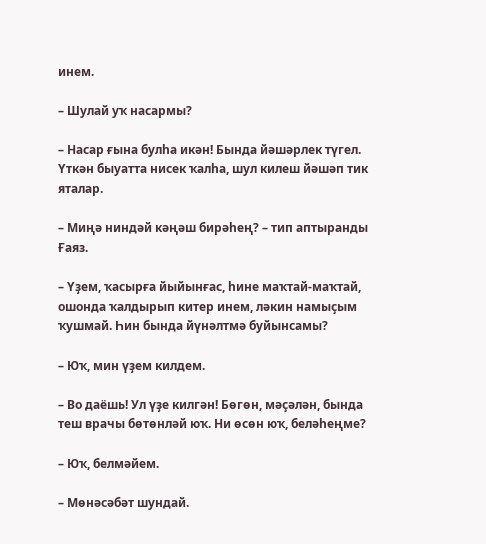инем.

– Шулай уҡ насармы?

– Насар ғына булһа икән! Бында йәшәрлек түгел. Үткән быуатта нисек ҡалһа, шул килеш йәшәп тик яталар.

– Миңә ниндәй кәңәш бирәһең? – тип аптыранды Ғаяз.

– Үҙем, ҡасырға йыйынғас, һине маҡтай-маҡтай, ошонда ҡалдырып китер инем, ләкин намыҫым ҡушмай. Һин бында йүнәлтмә буйынсамы?

– Юҡ, мин үҙем килдем.

– Во даёшь! Ул үҙе килгән! Бөгөн, мәҫәлән, бында теш врачы бөтөнләй юҡ. Ни өсөн юҡ, беләһеңме?

– Юҡ, белмәйем.

– Мөнәсәбәт шундай.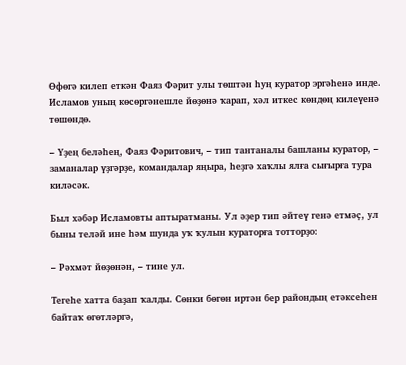Өфөгә килеп еткән Фаяз Фәрит улы төштән һуң куратор эргәһенә инде. Исламов уның көсөргәнешле йөҙөнә ҡарап, хәл иткес көндөң килеүенә төшөндө.

– Үҙең беләһең, Фаяз Фәритович, – тип тантаналы башланы куратор, – заманалар үҙгәрҙе, командалар яңыра, һеҙгә хаҡлы ялға сығырға тура киләсәк.

Был хәбәр Исламовты аптыратманы. Ул әҙер тип әйтеү генә етмәҫ, ул быны теләй ине һәм шунда уҡ ҡулын кураторға тотторҙо:

– Рәхмәт йөҙөнән, – тине ул.

Тегеһе хатта баҙап ҡалды. Сөнки бөгөн иртән бер райондың етәксеһен байтаҡ өгөтләргә,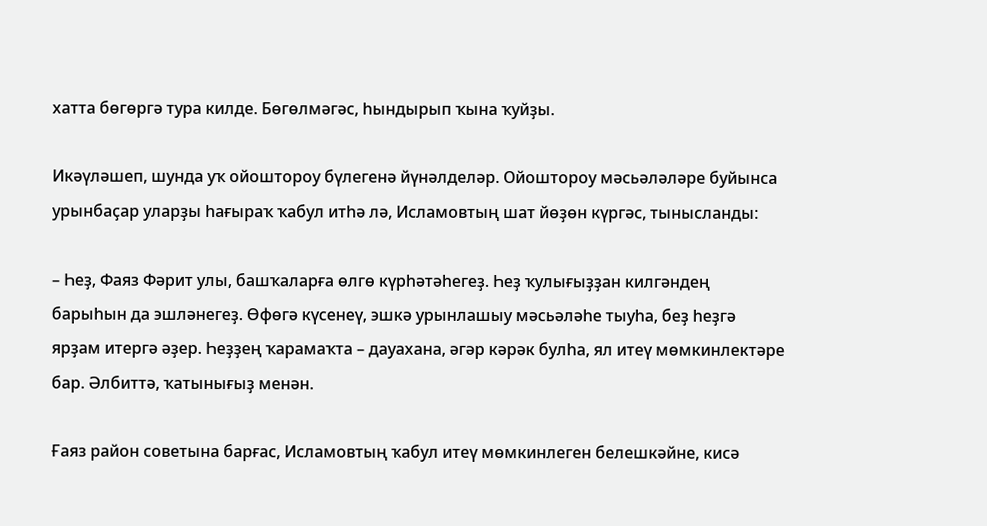хатта бөгөргә тура килде. Бөгөлмәгәс, һындырып ҡына ҡуйҙы.

Икәүләшеп, шунда уҡ ойоштороу бүлегенә йүнәлделәр. Ойоштороу мәсьәләләре буйынса урынбаҫар уларҙы һағыраҡ ҡабул итһә лә, Исламовтың шат йөҙөн күргәс, тынысланды:

– Һеҙ, Фаяз Фәрит улы, башҡаларға өлгө күрһәтәһегеҙ. Һеҙ ҡулығыҙҙан килгәндең барыһын да эшләнегеҙ. Өфөгә күсенеү, эшкә урынлашыу мәсьәләһе тыуһа, беҙ һеҙгә ярҙам итергә әҙер. Һеҙҙең ҡарамаҡта – дауахана, әгәр кәрәк булһа, ял итеү мөмкинлектәре бар. Әлбиттә, ҡатынығыҙ менән.

Ғаяз район советына барғас, Исламовтың ҡабул итеү мөмкинлеген белешкәйне, кисә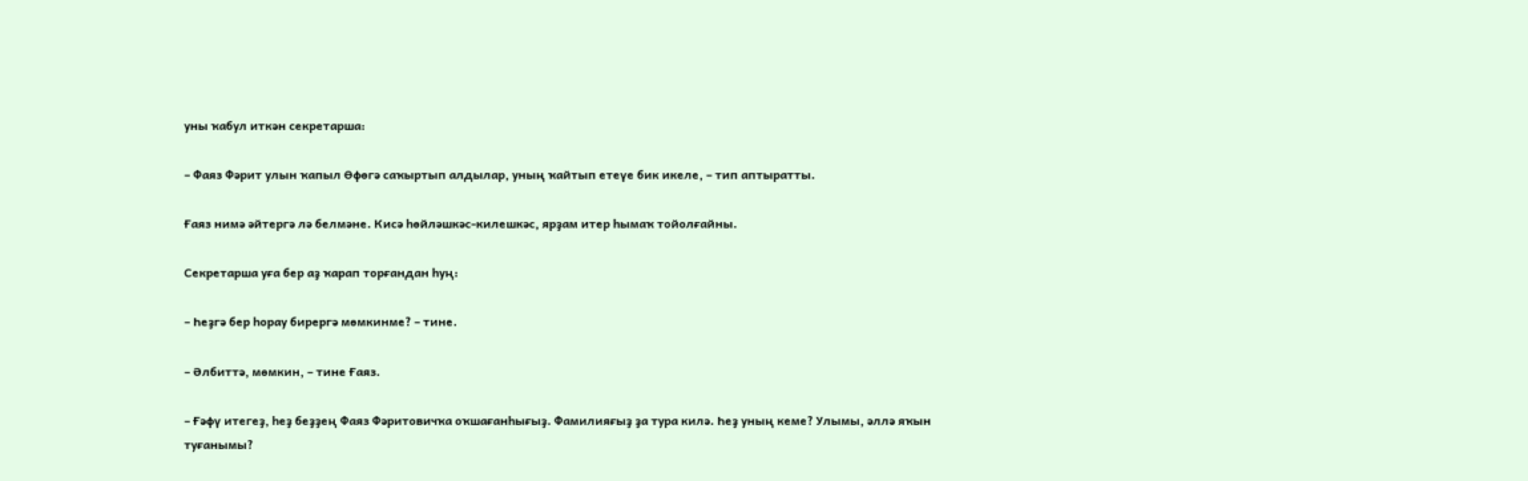уны ҡабул иткән секретарша:

– Фаяз Фәрит улын ҡапыл Өфөгә саҡыртып алдылар, уның ҡайтып етеүе бик икеле, – тип аптыратты.

Ғаяз нимә әйтергә лә белмәне. Кисә һөйләшкәс-килешкәс, ярҙам итер һымаҡ тойолғайны.

Секретарша уға бер аҙ ҡарап торғандан һуң:

– Һеҙгә бер һорау бирергә мөмкинме? – тине.

– Әлбиттә, мөмкин, – тине Ғаяз.

– Ғәфү итегеҙ, һеҙ беҙҙең Фаяз Фәритовичҡа оҡшағанһығыҙ. Фамилияғыҙ ҙа тура килә. Һеҙ уның кеме? Улымы, әллә яҡын туғанымы?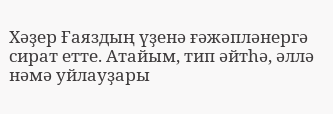Хәҙер Ғаяздың үҙенә ғәжәпләнергә сират етте. Атайым, тип әйтһә, әллә нәмә уйлауҙары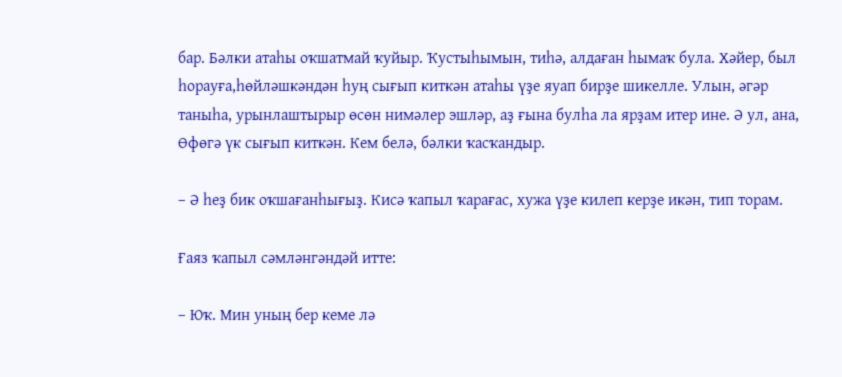бар. Бәлки атаһы оҡшатмай ҡуйыр. Ҡустыһымын, тиһә, алдаған һымаҡ була. Хәйер, был һорауға,һөйләшкәндән һуң сығып киткән атаһы үҙе яуап бирҙе шикелле. Улын, әгәр таныһа, урынлаштырыр өсөн нимәлер эшләр, аҙ ғына булһа ла ярҙам итер ине. Ә ул, ана, Өфөгә үк сығып киткән. Кем белә, бәлки ҡасҡандыр.

– Ә һеҙ бик оҡшағанһығыҙ. Кисә ҡапыл ҡарағас, хужа үҙе килеп керҙе икән, тип торам.

Ғаяз ҡапыл сәмләнгәндәй итте:

– Юҡ. Мин уның бер кеме лә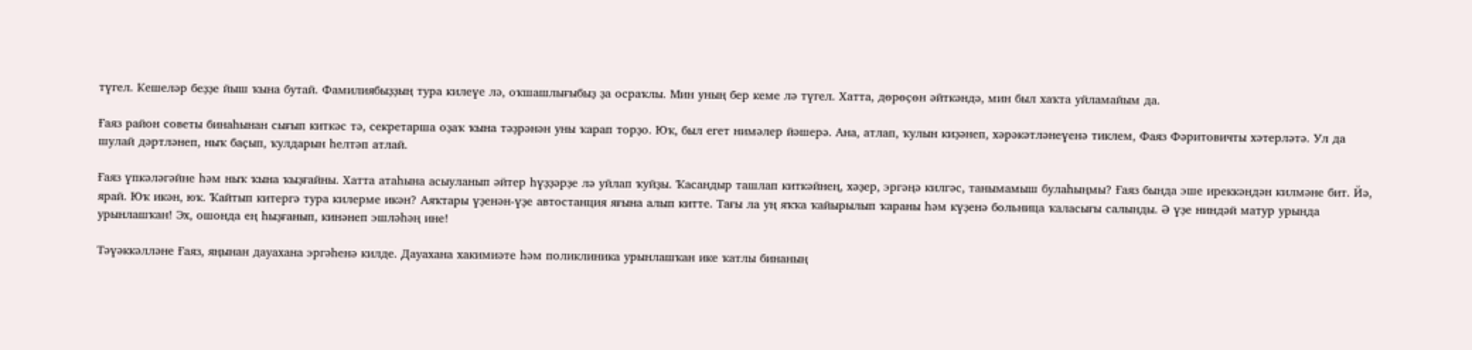түгел. Кешеләр беҙҙе йыш ҡына бутай. Фамилиябыҙҙың тура килеүе лә, оҡшашлығыбыҙ ҙа осраҡлы. Мин уның бер кеме лә түгел. Хатта, дөрөҫөн әйткәндә, мин был хаҡта уйламайым да.

Ғаяз район советы бинаһынан сығып киткәс тә, секретарша оҙаҡ ҡына тәҙрәнән уны ҡарап торҙо. Юҡ, был егет нимәлер йәшерә. Ана, атлап, ҡулын киҙәнеп, хәрәкәтләнеүенә тиклем, Фаяз Фәритовичты хәтерләтә. Ул да шулай дәртләнеп, ныҡ баҫып, ҡулдарын һелтәп атлай.

Ғаяз үпкәләгәйне һәм ныҡ ҡына ҡыҙғайны. Хатта атаһына асыуланып әйтер һүҙҙәрҙе лә уйлап ҡуйҙы. Ҡасандыр ташлап киткәйнең, хәҙер, эргәңә килгәс, танымамыш булаһыңмы? Ғаяз бында эше иреккәндән килмәне бит. Йә, ярай. Юҡ икән, юҡ. Ҡайтып китергә тура килерме икән? Аяҡтары үҙенән-үҙе автостанция яғына алып китте. Тағы ла уң яҡҡа ҡайырылып ҡараны һәм күҙенә больница ҡаласығы салынды. Ә үҙе ниндәй матур урында урынлашҡан! Эх, ошонда ең һыҙғанып, кинәнеп эшләһәң ине!

Тәүәккәлләне Ғаяз, яңынан дауахана эргәһенә килде. Дауахана хакимиәте һәм поликлиника урынлашҡан ике ҡатлы бинаның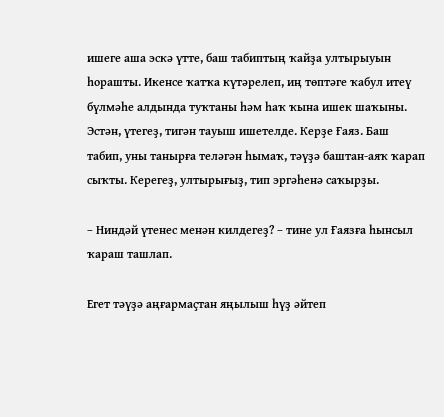ишеге аша эскә үтте, баш табиптың ҡайҙа ултырыуын һорашты. Икенсе ҡатҡа күтәрелеп, иң төптәге ҡабул итеү бүлмәһе алдында туҡтаны һәм һаҡ ҡына ишек шаҡыны. Эстән, үтегеҙ, тигән тауыш ишетелде. Керҙе Ғаяз. Баш табип, уны танырға теләгән һымаҡ, тәүҙә баштан-аяҡ ҡарап сыҡты. Керегеҙ, ултырығыҙ, тип эргәһенә саҡырҙы.

– Ниндәй үтенес менән килдегеҙ? – тине ул Ғаязға һынсыл ҡараш ташлап.

Егет тәүҙә аңғармаҫтан яңылыш һүҙ әйтеп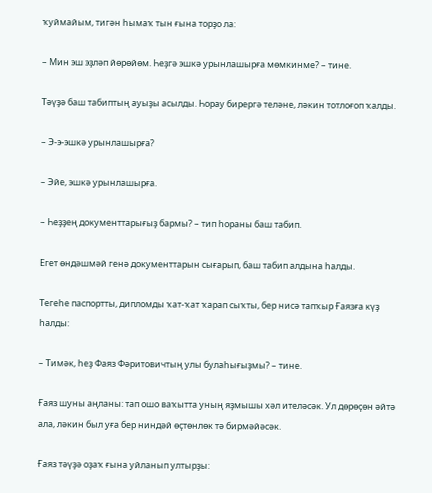ҡуймайым, тигән һымаҡ тын ғына торҙо ла:

– Мин эш эҙләп йөрөйөм. Һеҙгә эшкә урынлашырға мөмкинме? – тине.

Тәүҙә баш табиптың ауыҙы асылды. Һорау бирергә теләне, ләкин тотлоғоп ҡалды.

– Э-э-эшкә урынлашырға?

– Эйе, эшкә урынлашырға.

– Һеҙҙең документтарығыҙ бармы? – тип һораны баш табип.

Егет өндәшмәй генә документтарын сығарып, баш табип алдына һалды.

Тегеһе паспортты, дипломды ҡат-ҡат ҡарап сыҡты, бер нисә тапҡыр Ғаязға күҙ һалды:

– Тимәк, һеҙ Фаяз Фәритовичтың улы булаһығыҙмы? – тине.

Ғаяз шуны аңланы: тап ошо ваҡытта уның яҙмышы хәл ителәсәк. Ул дөрөҫөн әйтә ала, ләкин был уға бер ниндәй өҫтөнлөк тә бирмәйәсәк.

Ғаяз тәүҙә оҙаҡ ғына уйланып ултырҙы: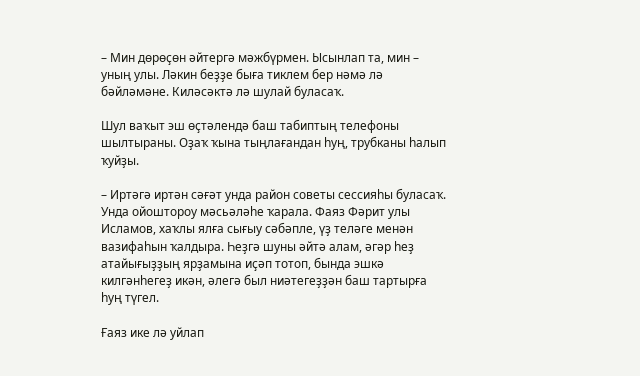– Мин дөрөҫөн әйтергә мәжбүрмен. Ысынлап та, мин – уның улы. Ләкин беҙҙе быға тиклем бер нәмә лә бәйләмәне. Киләсәктә лә шулай буласаҡ.

Шул ваҡыт эш өҫтәлендә баш табиптың телефоны шылтыраны. Оҙаҡ ҡына тыңлағандан һуң, трубканы һалып ҡуйҙы.

– Иртәгә иртән сәғәт унда район советы сессияһы буласаҡ. Унда ойоштороу мәсьәләһе ҡарала. Фаяз Фәрит улы Исламов, хаҡлы ялға сығыу сәбәпле, үҙ теләге менән вазифаһын ҡалдыра. Һеҙгә шуны әйтә алам, әгәр һеҙ атайығыҙҙың ярҙамына иҫәп тотоп, бында эшкә килгәнһегеҙ икән, әлегә был ниәтегеҙҙән баш тартырға һуң түгел.

Ғаяз ике лә уйлап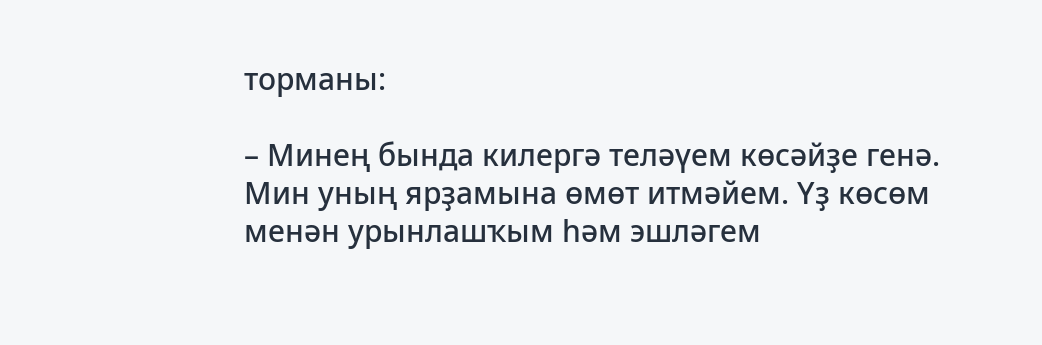торманы:

– Минең бында килергә теләүем көсәйҙе генә. Мин уның ярҙамына өмөт итмәйем. Үҙ көсөм менән урынлашҡым һәм эшләгем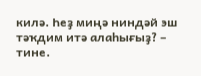килә. Һеҙ миңә ниндәй эш тәҡдим итә алаһығыҙ? – тине.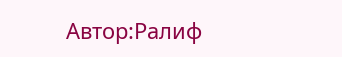Автор:Ралиф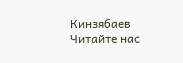Кинзябаев
Читайте нас